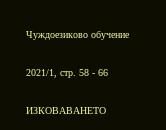Чуждоезиково обучение

2021/1, стр. 58 - 66

ИЗКОВАВАНЕТО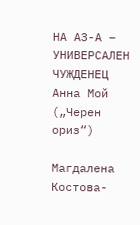НА АЗ-А – УНИВЕРСАЛЕН ЧУЖДЕНЕЦ Анна Мой („Черен ориз“)

Магдалена Костова-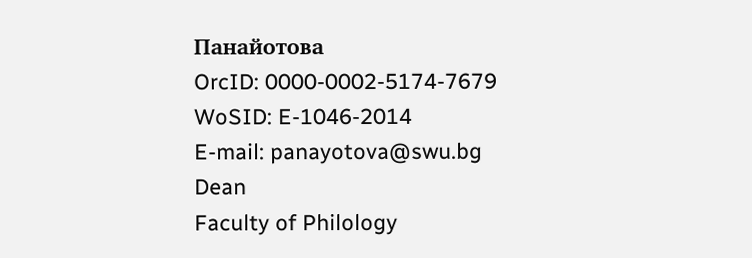Панайотова
OrcID: 0000-0002-5174-7679
WoSID: E-1046-2014
E-mail: panayotova@swu.bg
Dean
Faculty of Philology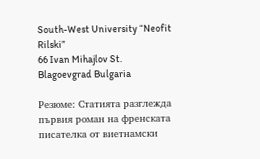South-West University “Neofit Rilski”
66 Ivan Mihajlov St.
Blagoevgrad Bulgaria

Резюме: Статията разглежда първия роман на френската писателка от виетнамски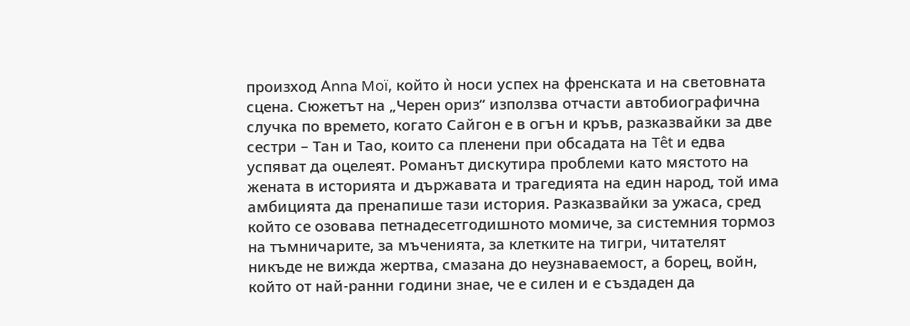произход Anna Moï, който ѝ носи успех на френската и на световната сцена. Сюжетът на „Черен ориз“ използва отчасти автобиографична случка по времето, когато Сайгон е в огън и кръв, разказвайки за две сестри – Тан и Тао, които са пленени при обсадата на Têt и едва успяват да оцелеят. Романът дискутира проблеми като мястото на жената в историята и държавата и трагедията на един народ, той има амбицията да пренапише тази история. Разказвайки за ужаса, сред който се озовава петнадесетгодишното момиче, за системния тормоз на тъмничарите, за мъченията, за клетките на тигри, читателят никъде не вижда жертва, смазана до неузнаваемост, а борец, войн, който от най-ранни години знае, че е силен и е създаден да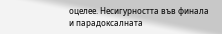оцелее. Несигурността във финала и парадоксалната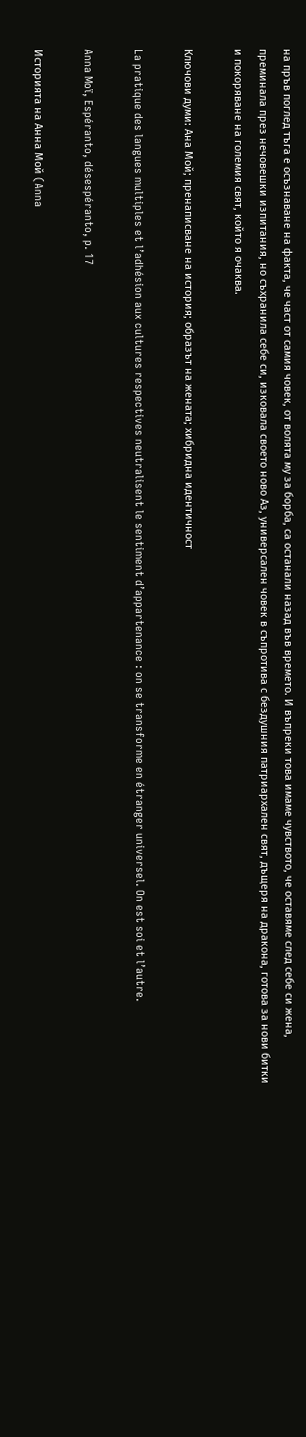на пръв поглед тъга е осъзнаване на факта, че част от самия човек, от волята му за борба, са останали назад във времето. И въпреки това имаме чувството, че оставяме след себе си жена, преминалa през нечовешки изпитания, но съхранила себе си, изковала своето ново Аз, универсален човек в съпротива с бездушния патриархален свят, дъщеря на дракона, готова за нови битки и покоряване на големия свят, който я очаква.

Ключови думи: Ана Мой; пренаписване на история; образът на жената; хибридна идентичност

La pratique des langues multiples et l’adhésion aux cultures respectives neutralisent le sentiment d’appartenance : on se transforme en étranger universel. On est soi et l’autre.

Anna Moï, Espéranto, désespéranto, p. 17

Историята на Анна Мой (Anna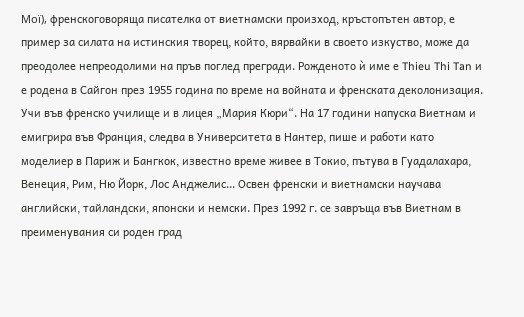Moï), френскоговоряща писателка от виетнамски произход, кръстопътен автор, е пример за силата на истинския творец, който, вярвайки в своето изкуство, може да преодолее непреодолими на пръв поглед прегради. Рожденото ѝ име е Thieu Thi Tan и е родена в Сайгон през 1955 година по време на войната и френската деколонизация. Учи във френско училище и в лицея „Мария Кюри“. На 17 години напуска Виетнам и емигрира във Франция, следва в Университета в Нантер, пише и работи като моделиер в Париж и Бангкок, известно време живее в Токио, пътува в Гуадалахара, Венеция, Рим, Ню Йорк, Лос Анджелис... Освен френски и виетнамски научава английски, тайландски, японски и немски. През 1992 г. се завръща във Виетнам в преименувания си роден град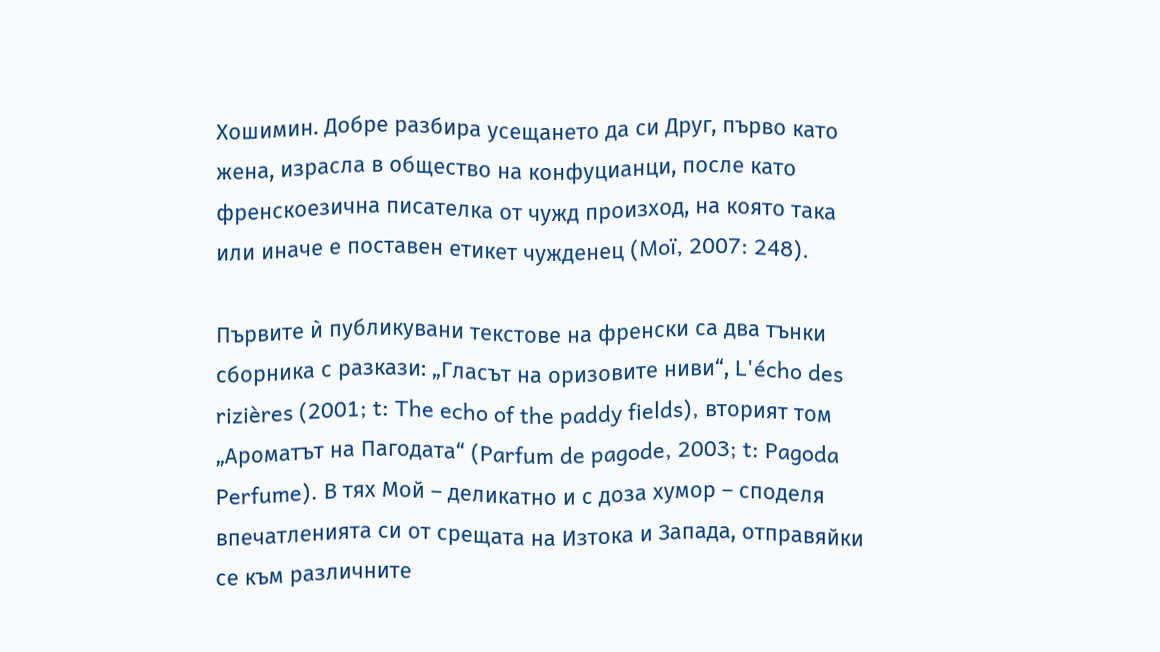Хошимин. Добре разбира усещането да си Друг, първо като жена, израсла в общество на конфуцианци, после като френскоезична писателка от чужд произход, на която така или иначе е поставен етикет чужденец (Moï, 2007: 248).

Първите ѝ публикувани текстове на френски са два тънки сборника с разкази: „Гласът на оризовите ниви“, L'écho des rizières (2001; t: The echo of the paddy fields), вторият том „Ароматът на Пагодата“ (Parfum de pagode, 2003; t: Pagoda Perfume). В тях Мой – деликатно и с доза хумор – споделя впечатленията си от срещата на Изтока и Запада, отправяйки се към различните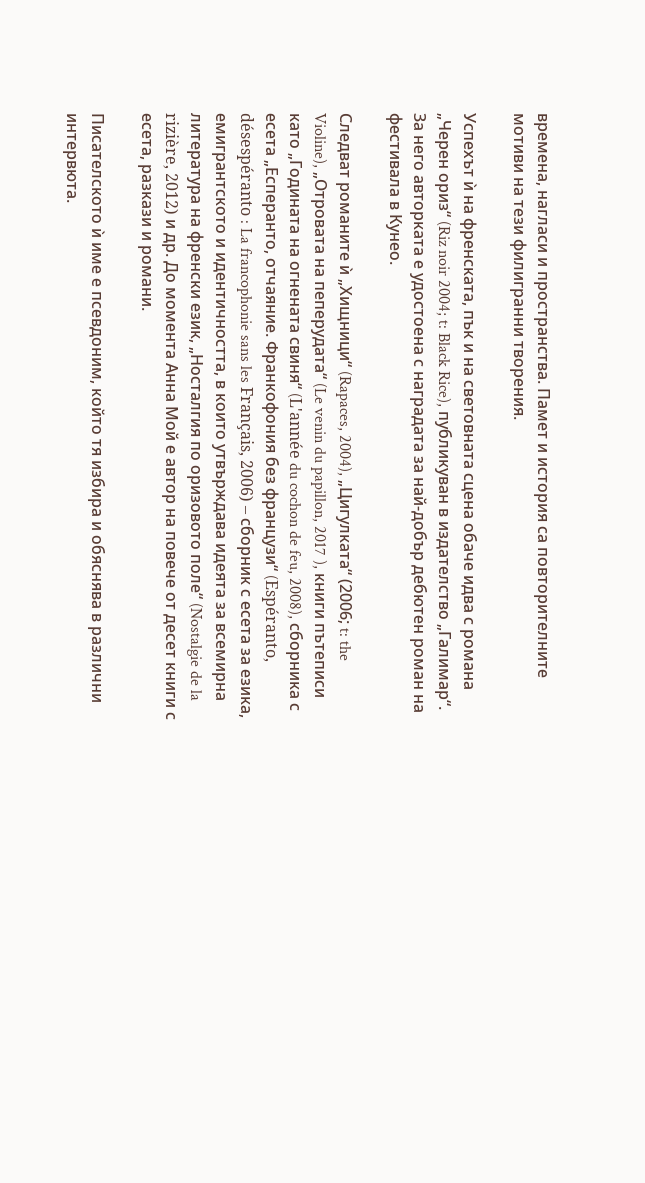времена, нагласи и пространства. Памет и история са повторителните мотиви на тези филигранни творения.

Успехът ѝ на френската, пък и на световната сцена обаче идва с романа „Черен ориз“ (Riz noir 2004; t: Black Rice), публикуван в издателство „Галимар“. За него авторката е удостоена с наградата за най-добър дебютен роман на фестивала в Кунео.

Следват романите ѝ „Хищници“ (Rapaces, 2004), „Цигулката“ (2006; t: the Violine), „Отровата на пеперудата“ (Le venin du papillon, 2017 ), книги пътеписи като „Годината на огнената свиня“ (L'année du cochon de feu, 2008), сборника с есета „Есперанто, отчаяние. Франкофония без французи“ (Espéranto, désespéranto : La francophonie sans les Français, 2006) – сборник с есета за езика, емигрантското и идентичността, в които утвърждава идеята за всемирна литература на френски език, „Носталгия по оризовото поле“ (Nostalgie de la rizière, 2012) и др. До момента Анна Мой е автор на повече от десет книги с есета, разкази и романи.

Писателското ѝ име е псевдоним, който тя избира и обяснява в различни интервюта.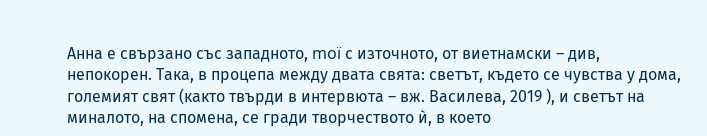Анна е свързано със западното, moï с източното, от виетнамски – див, непокорен. Така, в процепа между двата свята: светът, където се чувства у дома, големият свят (както твърди в интервюта – вж. Василева, 2019 ), и светът на миналото, на спомена, се гради творчеството ѝ, в което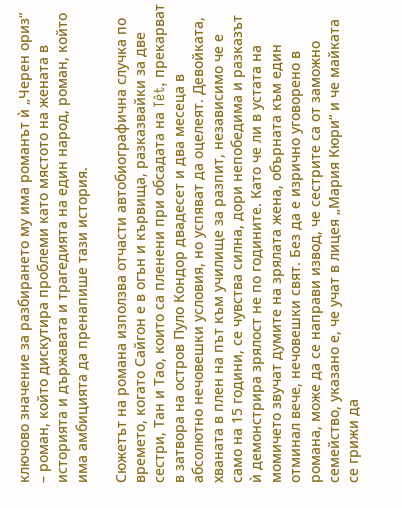ключово значение за разбирането му има романът ѝ „Черен ориз“ – роман, който дискутира проблеми като мястото на жената в историята и държавата и трагедията на един народ, роман, който има амбицията да пренапише тази история.

Сюжетът на романа използва отчасти автобиографична случка по времето, когато Сайгон е в огън и кървища, разказвайки за две сестри, Тан и Тао, които са пленени при обсадата на Têt, прекарват в затвора на остров Пуло Кондор двадесет и два месеца в абсолютно нечовешки условия, но успяват да оцелеят. Девойката, хваната в плен на път към училище за разпит, независимо че е само на 15 години, се чувства силна, дори непобедима и разказът ѝ демонстрира зрялост не по годините. Като че ли в устата на момичето звучат думите на зрялата жена, обърната към един отминал вече, нечовешки свят. Без да е изрично уговорено в романа, може да се направи извод, че сестрите са от заможно семейство, указано е, че учат в лицея „Мария Кюри“ и че майката се грижи да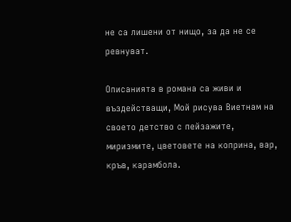не са лишени от нищо, за да не се ревнуват.

Описанията в романа са живи и въздействащи, Мой рисува Виетнам на своето детство с пейзажите, миризмите, цветовете на коприна, вар, кръв, карамбола.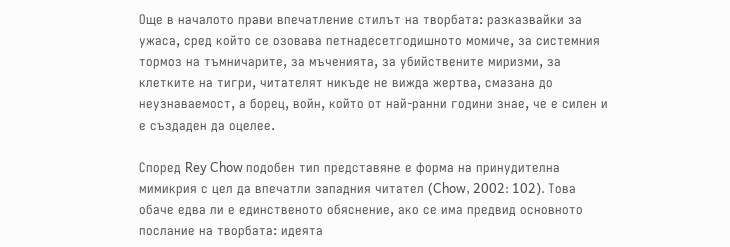Още в началото прави впечатление стилът на творбата: разказвайки за ужаса, сред който се озовава петнадесетгодишното момиче, за системния тормоз на тъмничарите, за мъченията, за убийствените миризми, за клетките на тигри, читателят никъде не вижда жертва, смазана до неузнаваемост, а борец, войн, който от най-ранни години знае, че е силен и е създаден да оцелее.

Според Rey Chow подобен тип представяне е форма на принудителна мимикрия с цел да впечатли западния читател (Chow, 2002: 102). Това обаче едва ли е единственото обяснение, ако се има предвид основното послание на творбата: идеята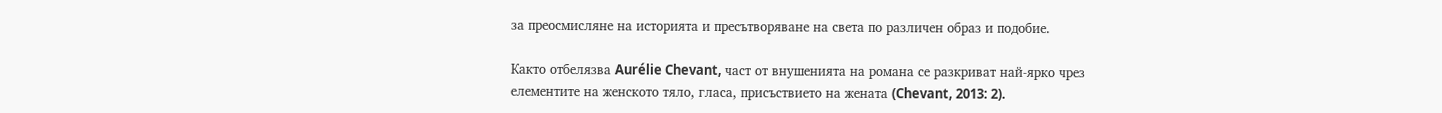за преосмисляне на историята и пресътворяване на света по различен образ и подобие.

Както отбелязва Aurélie Chevant, част от внушенията на романа се разкриват най-ярко чрез елементите на женското тяло, гласа, присъствието на жената (Chevant, 2013: 2).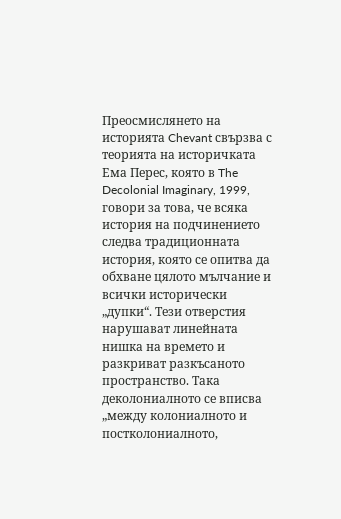Преосмислянето на историята Chevant свързва с теорията на историчката Ема Перес, която в The Decolonial Imaginary, 1999, говори за това, че всяка история на подчинението следва традиционната история, която се опитва да обхване цялото мълчание и всички исторически „дупки“. Тези отверстия нарушават линейната нишка на времето и разкриват разкъсаното пространство. Така деколониалното се вписва „между колониалното и постколониалното,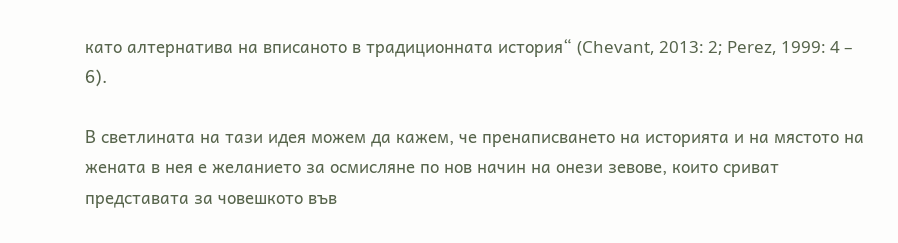като алтернатива на вписаното в традиционната история“ (Chevant, 2013: 2; Perez, 1999: 4 – 6).

В светлината на тази идея можем да кажем, че пренаписването на историята и на мястото на жената в нея е желанието за осмисляне по нов начин на онези зевове, които сриват представата за човешкото във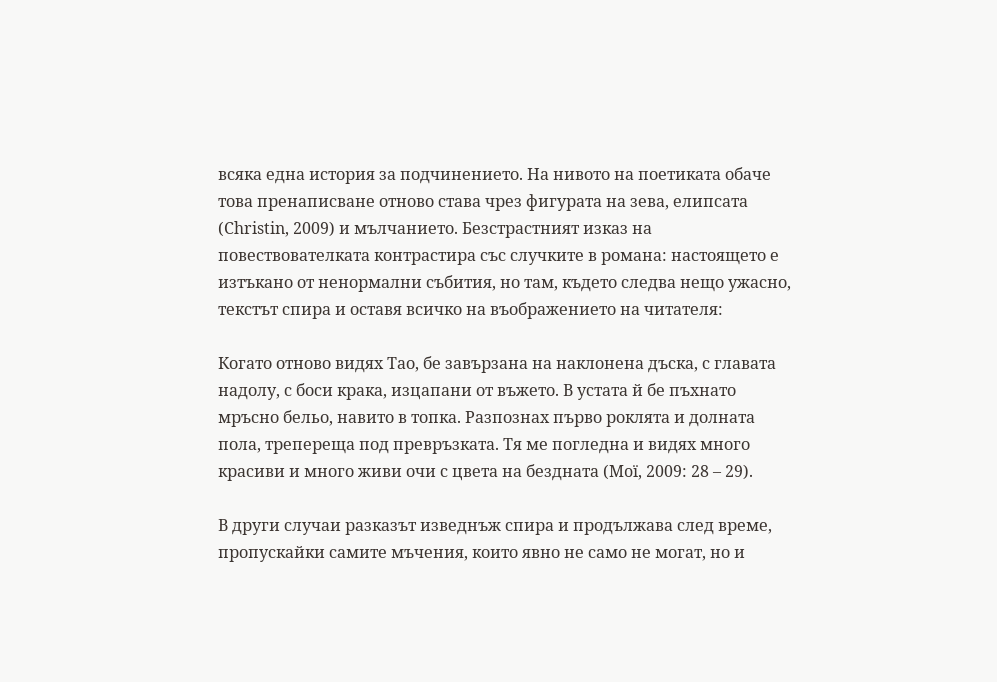всяка една история за подчинението. На нивото на поетиката обаче това пренаписване отново става чрез фигурата на зева, елипсата (Christin, 2009) и мълчанието. Безстрастният изказ на повествователката контрастира със случките в романа: настоящето е изтъкано от ненормални събития, но там, където следва нещо ужасно, текстът спира и оставя всичко на въображението на читателя:

Когато отново видях Тао, бе завързана на наклонена дъска, с главата надолу, с боси крака, изцапани от въжето. В устата й бе пъхнато мръсно бельо, навито в топка. Разпознах първо роклята и долната пола, трепереща под превръзката. Тя ме погледна и видях много красиви и много живи очи с цвета на бездната (Moï, 2009: 28 – 29).

В други случаи разказът изведнъж спира и продължава след време, пропускайки самите мъчения, които явно не само не могат, но и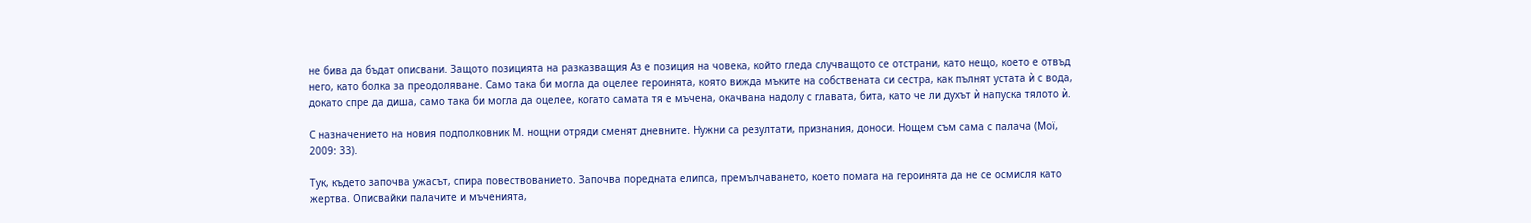не бива да бъдат описвани. Защото позицията на разказващия Аз е позиция на човека, който гледа случващото се отстрани, като нещо, което е отвъд него, като болка за преодоляване. Само така би могла да оцелее героинята, която вижда мъките на собствената си сестра, как пълнят устата ѝ с вода, докато спре да диша, само така би могла да оцелее, когато самата тя е мъчена, окачвана надолу с главата, бита, като че ли духът ѝ напуска тялото ѝ.

С назначението на новия подполковник М. нощни отряди сменят дневните. Нужни са резултати, признания, доноси. Нощем съм сама с палача (Moï, 2009: 33).

Тук, където започва ужасът, спира повествованието. Започва поредната елипса, премълчаването, което помага на героинята да не се осмисля като жертва. Описвайки палачите и мъченията,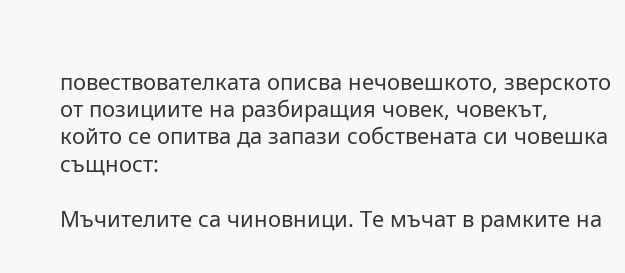повествователката описва нечовешкото, зверското от позициите на разбиращия човек, човекът, който се опитва да запази собствената си човешка същност:

Мъчителите са чиновници. Те мъчат в рамките на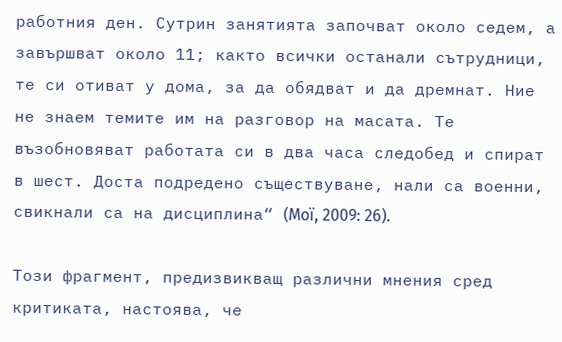работния ден. Сутрин занятията започват около седем, а завършват около 11; както всички останали сътрудници, те си отиват у дома, за да обядват и да дремнат. Ние не знаем темите им на разговор на масата. Те възобновяват работата си в два часа следобед и спират в шест. Доста подредено съществуване, нали са военни, свикнали са на дисциплина“ (Moï, 2009: 26).

Този фрагмент, предизвикващ различни мнения сред критиката, настоява, че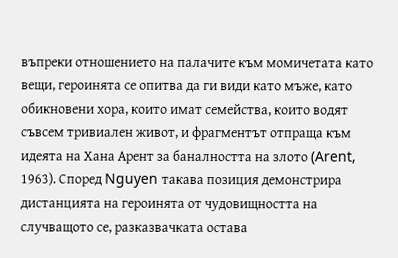въпреки отношението на палачите към момичетата като вещи, героинята се опитва да ги види като мъже, като обикновени хора, които имат семейства, които водят съвсем тривиален живот, и фрагментът отпраща към идеята на Хана Арент за баналността на злото (Arent, 1963). Според Nguyen такава позиция демонстрира дистанцията на героинята от чудовищността на случващото се, разказвачката остава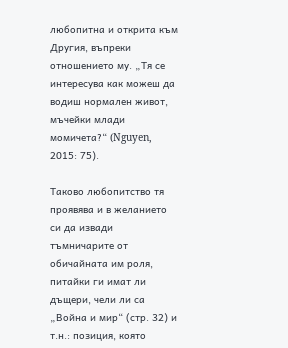любопитна и открита към Другия, въпреки отношението му. „Тя се интересува как можеш да водиш нормален живот, мъчейки млади момичета?“ (Nguyen, 2015: 75).

Таково любопитство тя проявява и в желанието си да извади тъмничарите от обичайната им роля, питайки ги имат ли дъщери, чели ли са „Война и мир“ (стр. 32) и т.н.: позиция, която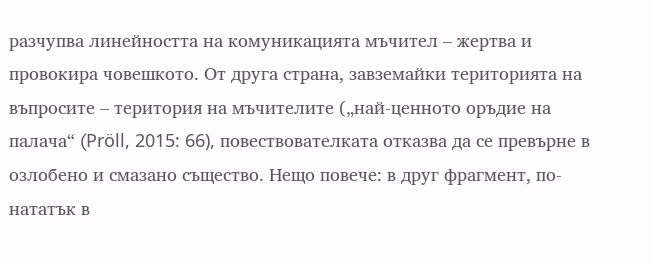разчупва линейността на комуникацията мъчител – жертва и провокира човешкото. От друга страна, завземайки територията на въпросите – територия на мъчителите („най-ценното оръдие на палача“ (Pröll, 2015: 66), повествователката отказва да се превърне в озлобено и смазано същество. Нещо повече: в друг фрагмент, по-нататък в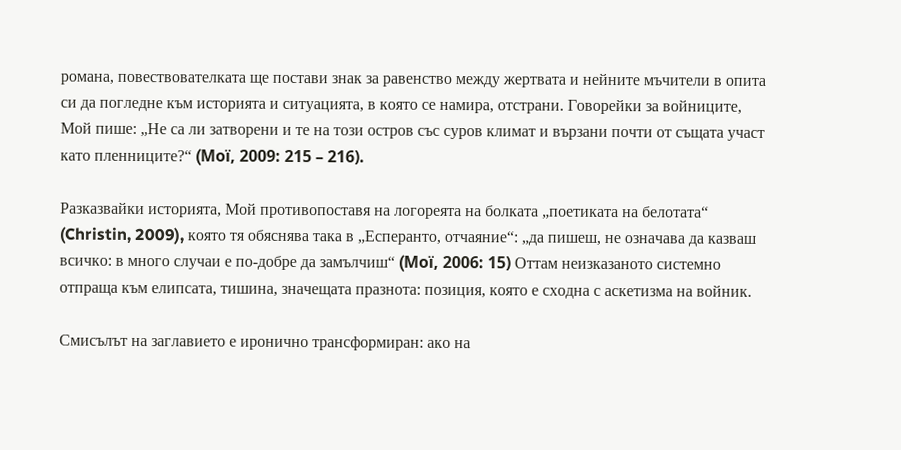романа, повествователката ще постави знак за равенство между жертвата и нейните мъчители в опита си да погледне към историята и ситуацията, в която се намира, отстрани. Говорейки за войниците, Мой пише: „Не са ли затворени и те на този остров със суров климат и вързани почти от същата участ като пленниците?“ (Moï, 2009: 215 – 216).

Разказвайки историята, Мой противопоставя на логореята на болката „поетиката на белотата“ (Christin, 2009), която тя обяснява така в „Есперанто, отчаяние“: „да пишеш, не означава да казваш всичко: в много случаи е по-добре да замълчиш“ (Moï, 2006: 15) Оттам неизказаното системно отпраща към елипсата, тишина, значещата празнота: позиция, която е сходна с аскетизма на войник.

Смисълът на заглавието е иронично трансформиран: ако на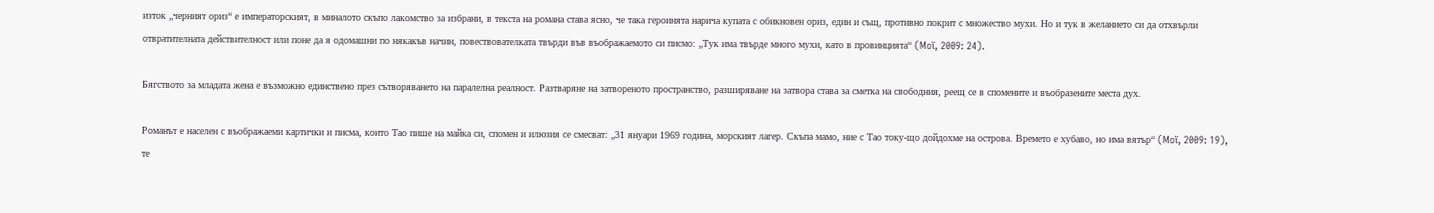изток „черният ориз“ е императорският, в миналото скъпо лакомство за избрани, в текста на романа става ясно, че така героинята нарича купата с обикновен ориз, един и същ, противно покрит с множество мухи. Но и тук в желанието си да отхвърли отвратителната действителност или поне да я одомашни по някакъв начин, повествователката твърди във въображаемото си писмо: „Тук има твърде много мухи, като в провинцията“ (Moï, 2009: 24).

Бягството за младата жена е възможно единствено през сътворяването на паралелна реалност. Разтваряне на затвореното пространство, разширяване на затвора става за сметка на свободния, реещ се в спомените и въобразените места дух.

Романът е населен с въображаеми картички и писма, които Тао пише на майка си, спомен и илюзия се смесват: „31 януари 1969 година, морският лагер. Скъпа мамо, ние с Тао току-що дойдохме на острова. Времето е хубаво, но има вятър“ (Moï, 2009: 19), те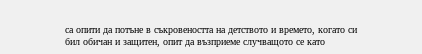са опити да потъне в съкровеността на детството и времето, когато си бил обичан и защитен, опит да възприеме случващото се като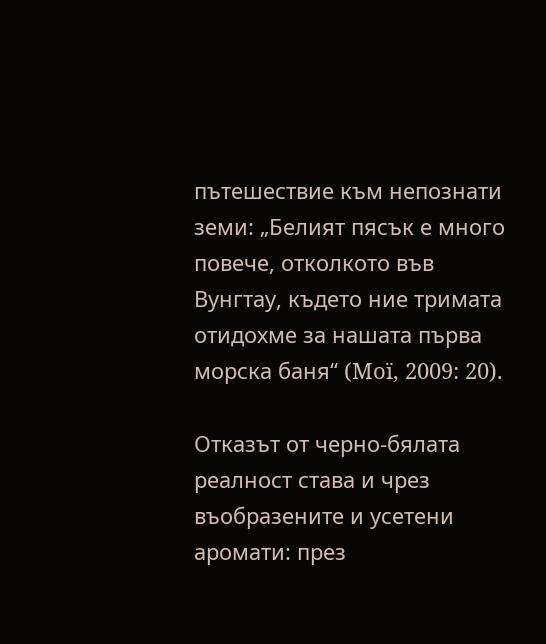пътешествие към непознати земи: „Белият пясък е много повече, отколкото във Вунгтау, където ние тримата отидохме за нашата първа морска баня“ (Moï, 2009: 20).

Отказът от черно-бялата реалност става и чрез въобразените и усетени аромати: през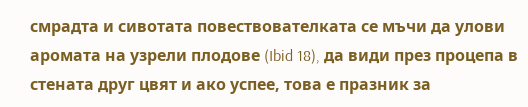смрадта и сивотата повествователката се мъчи да улови аромата на узрели плодове (Ibid 18), да види през процепа в стената друг цвят и ако успее, това е празник за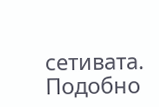сетивата. Подобно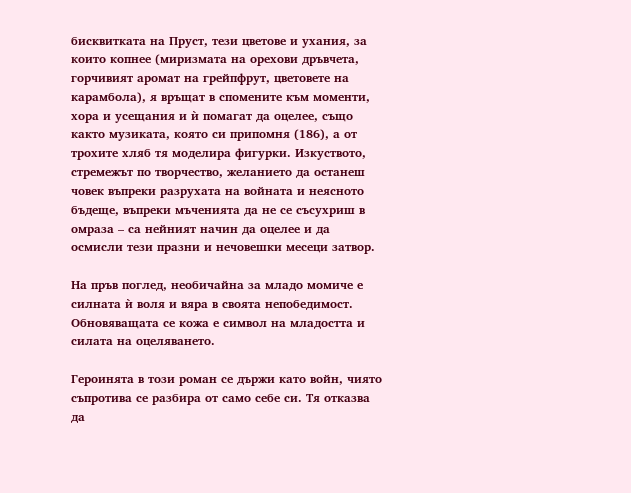бисквитката на Пруст, тези цветове и ухания, за които копнее (миризмата на орехови дръвчета, горчивият аромат на грейпфрут, цветовете на карамбола), я връщат в спомените към моменти, хора и усещания и ѝ помагат да оцелее, също както музиката, която си припомня (186), а от трохите хляб тя моделира фигурки. Изкуството, стремежът по творчество, желанието да останеш човек въпреки разрухата на войната и неясното бъдеще, въпреки мъченията да не се съсухриш в омраза – са нейният начин да оцелее и да осмисли тези празни и нечовешки месеци затвор.

На пръв поглед, необичайна за младо момиче е силната ѝ воля и вяра в своята непобедимост. Обновяващата се кожа е символ на младостта и силата на оцеляването.

Героинята в този роман се държи като войн, чиято съпротива се разбира от само себе си. Тя отказва да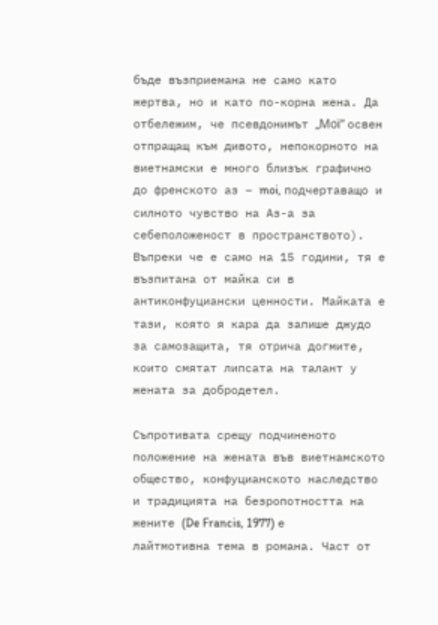бъде възприемана не само като жертва, но и като по-корна жена. Да отбележим, че псевдонимът „Moï“ освен отпращащ към дивото, непокорното на виетнамски е много близък графично до френското аз – moi, подчертаващо и силното чувство на Аз-а за себеположеност в пространството). Въпреки че е само на 15 години, тя е възпитана от майка си в антиконфуциански ценности. Майката е тази, която я кара да запише джудо за самозащита, тя отрича догмите, които смятат липсата на талант у жената за добродетел.

Съпротивата срещу подчиненото положение на жената във виетнамското общество, конфуцианското наследство и традицията на безропотността на жените (De Francis, 1977) е лайтмотивна тема в романа. Част от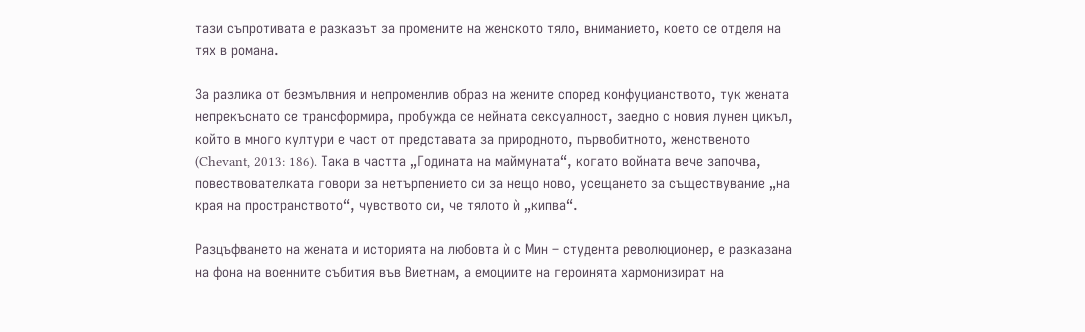тази съпротивата е разказът за промените на женското тяло, вниманието, което се отделя на тях в романа.

За разлика от безмълвния и непроменлив образ на жените според конфуцианството, тук жената непрекъснато се трансформира, пробужда се нейната сексуалност, заедно с новия лунен цикъл, който в много култури е част от представата за природното, първобитното, женственото (Chevant, 2013: 186). Така в частта „Годината на маймуната“, когато войната вече започва, повествователката говори за нетърпението си за нещо ново, усещането за съществувание „на края на пространството“, чувството си, че тялото ѝ „кипва“.

Разцъфването на жената и историята на любовта ѝ с Мин – студента революционер, е разказана на фона на военните събития във Виетнам, а емоциите на героинята хармонизират на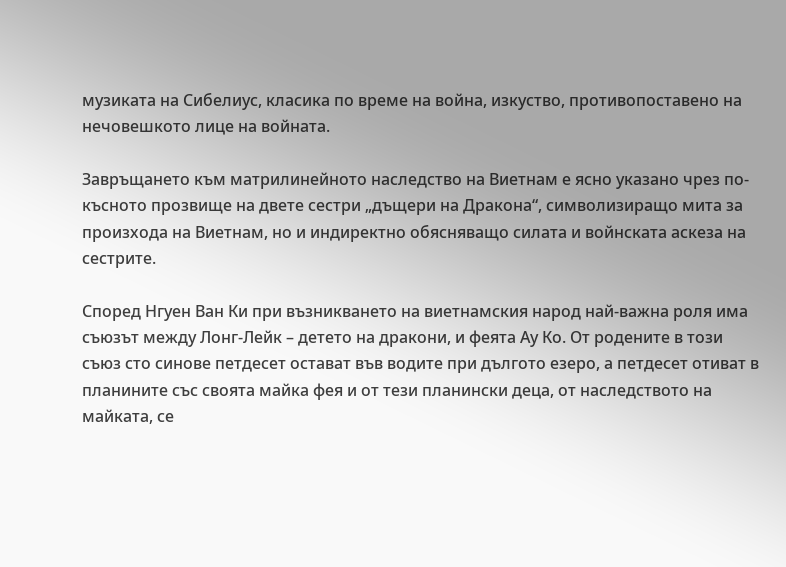музиката на Сибелиус, класика по време на война, изкуство, противопоставено на нечовешкото лице на войната.

Завръщането към матрилинейното наследство на Виетнам е ясно указано чрез по-късното прозвище на двете сестри „дъщери на Дракона“, символизиращо мита за произхода на Виетнам, но и индиректно обясняващо силата и войнската аскеза на сестрите.

Според Нгуен Ван Ки при възникването на виетнамския народ най-важна роля има съюзът между Лонг-Лейк – детето на дракони, и феята Ау Ко. От родените в този съюз сто синове петдесет остават във водите при дългото езеро, а петдесет отиват в планините със своята майка фея и от тези планински деца, от наследството на майката, се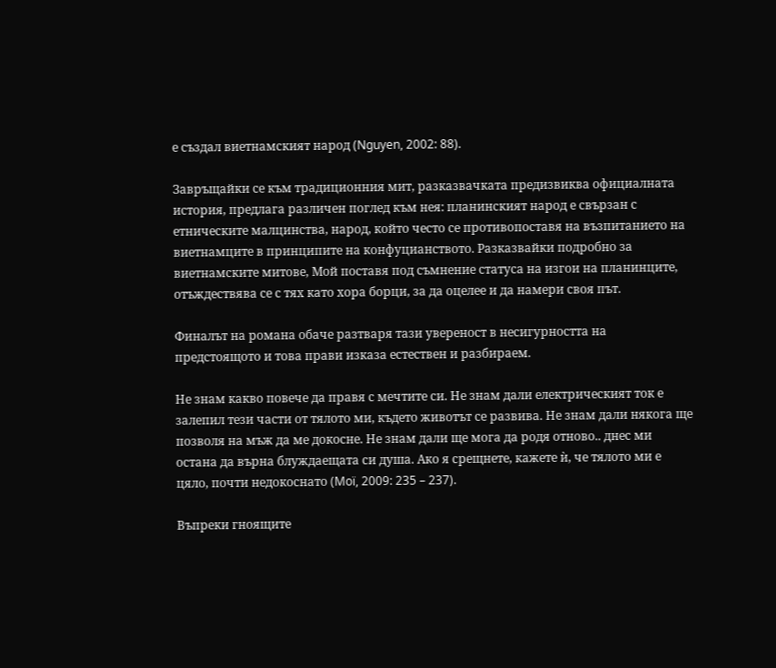е създал виетнамският народ (Nguyen, 2002: 88).

Завръщайки се към традиционния мит, разказвачката предизвиква официалната история, предлага различен поглед към нея: планинският народ е свързан с етническите малцинства, народ, който често се противопоставя на възпитанието на виетнамците в принципите на конфуцианството. Разказвайки подробно за виетнамските митове, Мой поставя под съмнение статуса на изгои на планинците, отъждествява се с тях като хора борци, за да оцелее и да намери своя път.

Финалът на романа обаче разтваря тази увереност в несигурността на предстоящото и това прави изказа естествен и разбираем.

Не знам какво повече да правя с мечтите си. Не знам дали електрическият ток е залепил тези части от тялото ми, където животът се развива. Не знам дали някога ще позволя на мъж да ме докосне. Не знам дали ще мога да родя отново.. днес ми остана да върна блуждаещата си душа. Ако я срещнете, кажете ѝ, че тялото ми е цяло, почти недокоснато (Moï, 2009: 235 – 237).

Въпреки гноящите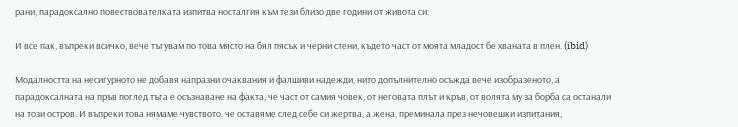рани, парадоксално повествователката изпитва носталгия към тези близо две години от живота си:

И все пак, въпреки всичко, вече тъгувам по това място на бял пясък и черни стени, където част от моята младост бе хваната в плен. (ibid)

Модалността на несигурното не добавя напразни очаквания и фалшиви надежди, нито допълнително осъжда вече изобразеното, а парадоксалната на пръв поглед тъга е осъзнаване на факта, че част от самия човек, от неговата плът и кръв, от волята му за борба са останали на този остров. И въпреки това нямаме чувството, че оставяме след себе си жертва, а жена, преминалa през нечовешки изпитания,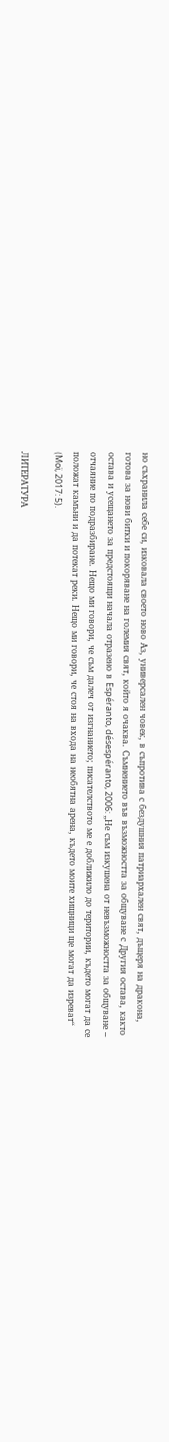но съхранила себе си, изковала своето ново Аз, универсален човек, в съпротива с бездушния патриархален свят, дъщеря на дракона, готова за нови битки и покоряване на големия свят, който я очаква. Съмнението във възможността за общуване с Другия остава, както остава и усещането за предстоящи начала отразено в Espéranto, désespéranto, 2006: „Не съм изкушена от невъзможността за общуване – отчаяние по подразбиране. Нещо ми говори, че съм далеч от изгнанието; писателството ме е доближило до територии, където могат да се положат камъни и да потекат реки. Нещо ми говори, че стоя на входа на необятна арена, където моите хищници ще могат да изреват“ (Moï, 2017: 5).

ЛИТЕРАТУРА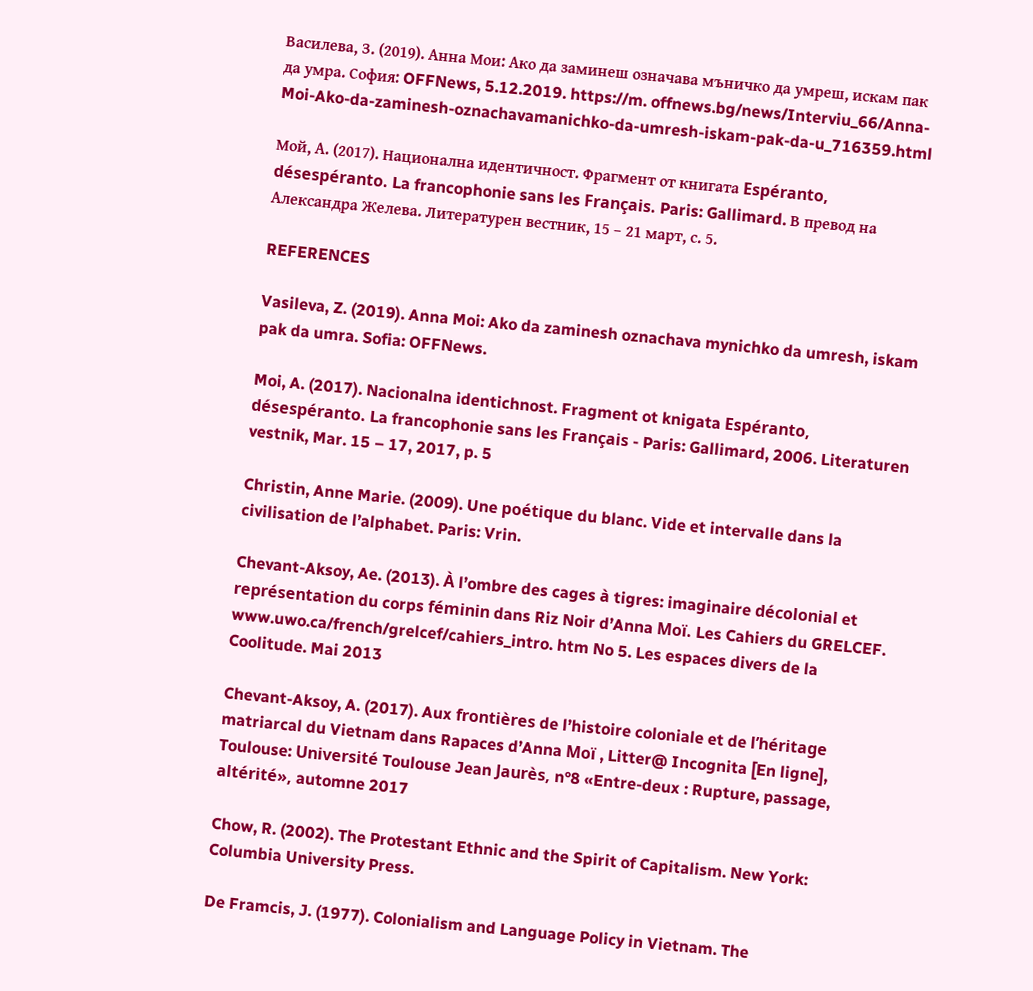Василева, З. (2019). Анна Мои: Ако да заминеш означава мъничко да умреш, искам пак да умра. София: OFFNews, 5.12.2019. https://m. offnews.bg/news/Interviu_66/Anna-Moi-Ako-da-zaminesh-oznachavamanichko-da-umresh-iskam-pak-da-u_716359.html

Мой, А. (2017). Национална идентичност. Фрагмент от книгата Espéranto, désespéranto. La francophonie sans les Français. Paris: Gallimard. В превод на Александра Желева. Литературен вестник, 15 – 21 март, с. 5.

REFERENCES

Vasileva, Z. (2019). Anna Moi: Ako da zaminesh oznachava mynichko da umresh, iskam pak da umra. Sofia: OFFNews.

Moi, A. (2017). Nacionalna identichnost. Fragment ot knigata Espéranto, désespéranto. La francophonie sans les Français - Paris: Gallimard, 2006. Literaturen vestnik, Mar. 15 – 17, 2017, p. 5

Christin, Anne Marie. (2009). Une poétique du blanc. Vide et intervalle dans la civilisation de l’alphabet. Paris: Vrin.

Chevant-Aksoy, Ae. (2013). À l’ombre des cages à tigres: imaginaire décolonial et représentation du corps féminin dans Riz Noir d’Anna Moï. Les Cahiers du GRELCEF. www.uwo.ca/french/grelcef/cahiers_intro. htm No 5. Les espaces divers de la Coolitude. Mai 2013

Chevant-Aksoy, A. (2017). Aux frontières de l’histoire coloniale et de l’héritage matriarcal du Vietnam dans Rapaces d’Anna Moï , Litter@ Incognita [En ligne], Toulouse: Université Toulouse Jean Jaurès, n°8 «Entre-deux : Rupture, passage, altérité», automne 2017

Chow, R. (2002). The Protestant Ethnic and the Spirit of Capitalism. New York: Columbia University Press.

De Framcis, J. (1977). Colonialism and Language Policy in Vietnam. The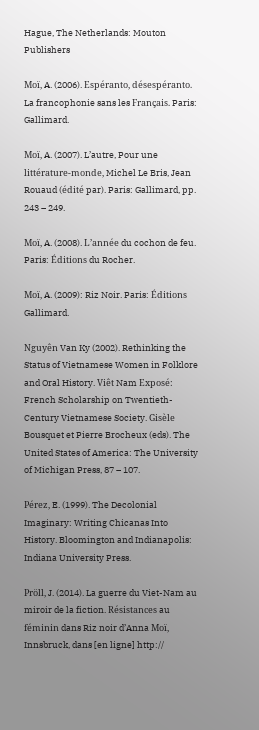Hague, The Netherlands: Mouton Publishers

Moï, A. (2006). Espéranto, désespéranto. La francophonie sans les Français. Paris: Gallimard.

Moï, A. (2007). L’autre, Pour une littérature-monde, Michel Le Bris, Jean Rouaud (édité par). Paris: Gallimard, pp. 243 – 249.

Moï, A. (2008). L’année du cochon de feu. Paris: Éditions du Rocher.

Moï, A. (2009): Riz Noir. Paris: Éditions Gallimard.

Nguyên Van Ky (2002). Rethinking the Status of Vietnamese Women in Folklore and Oral History. Viêt Nam Exposé: French Scholarship on Twentieth-Century Vietnamese Society. Gisèle Bousquet et Pierre Brocheux (eds). The United States of America: The University of Michigan Press, 87 – 107.

Pérez, E. (1999). The Decolonial Imaginary: Writing Chicanas Into History. Bloomington and Indianapolis: Indiana University Press.

Pröll, J. (2014). La guerre du Viet-Nam au miroir de la fiction. Résistances au féminin dans Riz noir d’Anna Moï, Innsbruck, dans [en ligne] http://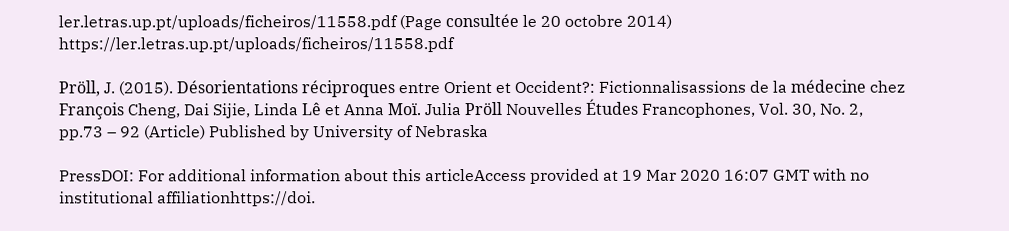ler.letras.up.pt/uploads/ficheiros/11558.pdf (Page consultée le 20 octobre 2014) https://ler.letras.up.pt/uploads/ficheiros/11558.pdf

Pröll, J. (2015). Désorientations réciproques entre Orient et Occident?: Fictionnalisassions de la médecine chez François Cheng, Dai Sijie, Linda Lê et Anna Moï. Julia Pröll Nouvelles Études Francophones, Vol. 30, No. 2, pp.73 – 92 (Article) Published by University of Nebraska

PressDOI: For additional information about this articleAccess provided at 19 Mar 2020 16:07 GMT with no institutional affiliationhttps://doi.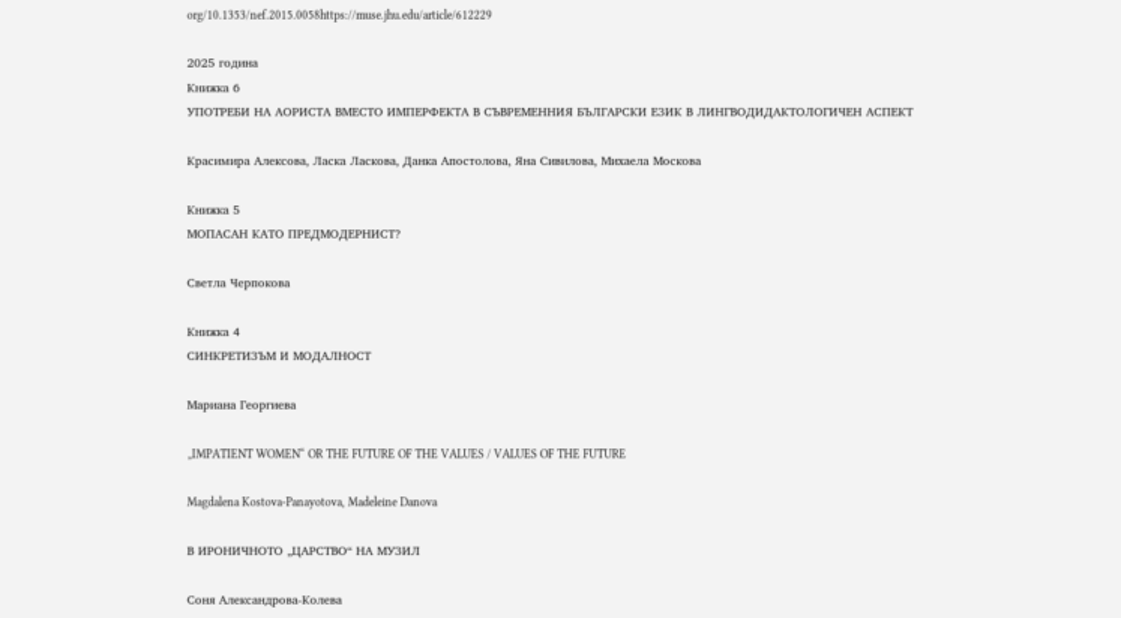org/10.1353/nef.2015.0058https://muse.jhu.edu/article/612229

2025 година
Книжка 6
УПОТРЕБИ НА АОРИСТА ВМЕСТО ИМПЕРФЕКТА В СЪВРЕМЕННИЯ БЪЛГАРСКИ ЕЗИК В ЛИНГВОДИДАКТОЛОГИЧЕН АСПЕКТ

Красимира Алексова, Ласка Ласкова, Данка Апостолова, Яна Сивилова, Михаела Москова

Книжка 5
МОПАСАН КАТО ПРЕДМОДЕРНИСТ?

Светла Черпокова

Книжка 4
СИНКРЕТИЗЪМ И МОДАЛНОСТ

Мариана Георгиева

„IMPATIENT WOMEN“ OR THE FUTURE OF THE VALUES / VALUES OF THE FUTURE

Magdalena Kostova-Panayotova, Madeleine Danova

В ИРОНИЧНОТО „ЦАРСТВО“ НА МУЗИЛ

Соня Александрова-Колева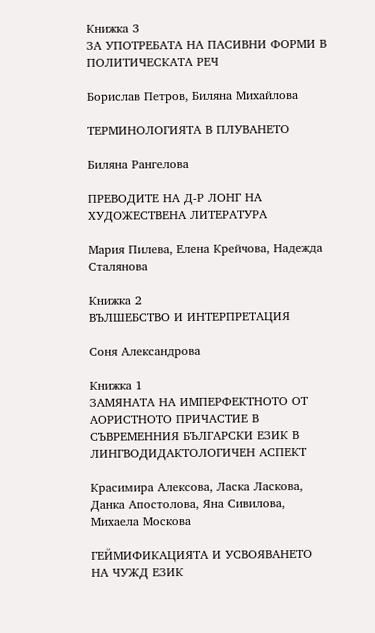Книжка 3
ЗА УПОТРЕБАТА НА ПАСИВНИ ФОРМИ В ПОЛИТИЧЕСКАТА РЕЧ

Борислав Петров, Биляна Михайлова

ТЕРМИНОЛОГИЯТА В ПЛУВАНЕТО

Биляна Рангелова

ПРЕВОДИТЕ НА Д-Р ЛОНГ НА ХУДОЖЕСТВЕНА ЛИТЕРАТУРА

Мария Пилева, Елена Крейчова, Надежда Сталянова

Книжка 2
ВЪЛШЕБСТВО И ИНТЕРПРЕТАЦИЯ

Соня Александрова

Книжка 1
ЗАМЯНАТА НА ИМПЕРФЕКТНОТО ОТ АОРИСТНОТО ПРИЧАСТИЕ В СЪВРЕМЕННИЯ БЪЛГАРСКИ ЕЗИК В ЛИНГВОДИДАКТОЛОГИЧЕН АСПЕКТ

Красимира Алексова, Ласка Ласкова, Данка Апостолова, Яна Сивилова, Михаела Москова

ГЕЙМИФИКАЦИЯТА И УСВОЯВАНЕТО НА ЧУЖД ЕЗИК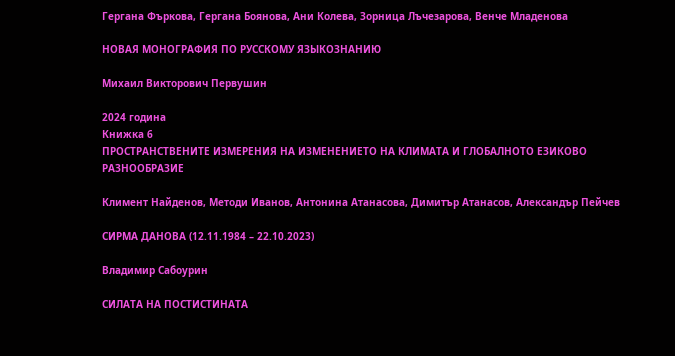Гергана Фъркова, Гергана Боянова, Ани Колева, Зорница Лъчезарова, Венче Младенова

НОВАЯ МОНОГРАФИЯ ПО РУССКОМУ ЯЗЫКОЗНАНИЮ

Михаил Викторович Первушин

2024 година
Книжка 6
ПРОСТРАНСТВЕНИТЕ ИЗМЕРЕНИЯ НА ИЗМЕНЕНИЕТО НА КЛИМАТА И ГЛОБАЛНОТО ЕЗИКОВО РАЗНООБРАЗИЕ

Климент Найденов, Методи Иванов, Антонина Атанасова, Димитър Атанасов, Александър Пейчев

СИРМА ДАНОВА (12.11.1984 – 22.10.2023)

Владимир Сабоурин

СИЛАТА НА ПОСТИСТИНАТА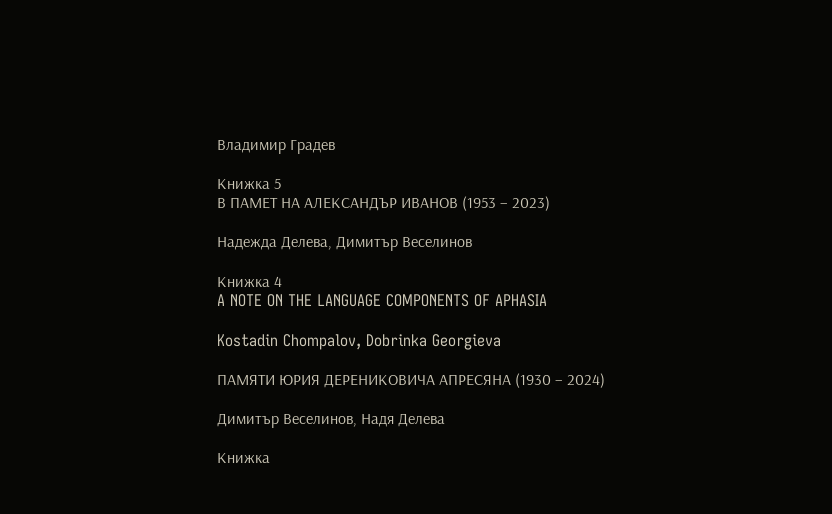Владимир Градев

Книжка 5
В ПАМЕТ НА АЛЕКСАНДЪР ИВАНОВ (1953 – 2023)

Надежда Делева, Димитър Веселинов

Книжка 4
A NOTE ON THE LANGUAGE COMPONENTS OF APHASIA

Kostadin Chompalov, Dobrinka Georgieva

ПАМЯТИ ЮРИЯ ДЕРЕНИКОВИЧА АПРЕСЯНА (1930 – 2024)

Димитър Веселинов, Надя Делева

Книжка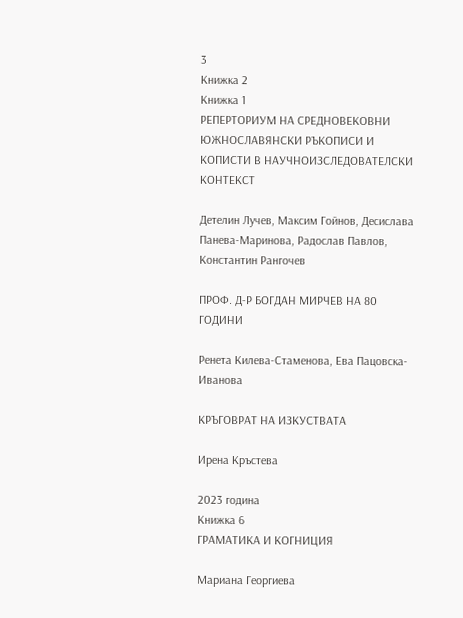3
Книжка 2
Книжка 1
РЕПЕРТОРИУМ НА СРЕДНОВЕКОВНИ ЮЖНОСЛАВЯНСКИ РЪКОПИСИ И КОПИСТИ В НАУЧНОИЗСЛЕДОВАТЕЛСКИ КОНТЕКСТ

Детелин Лучев, Максим Гойнов, Десислава Панева-Маринова, Радослав Павлов, Константин Рангочев

ПРОФ. Д-Р БОГДАН МИРЧЕВ НА 80 ГОДИНИ

Ренета Килева-Стаменова, Ева Пацовска-Иванова

КРЪГОВРАТ НА ИЗКУСТВАТА

Ирена Кръстева

2023 година
Книжка 6
ГРАМАТИКА И КОГНИЦИЯ

Мариана Георгиева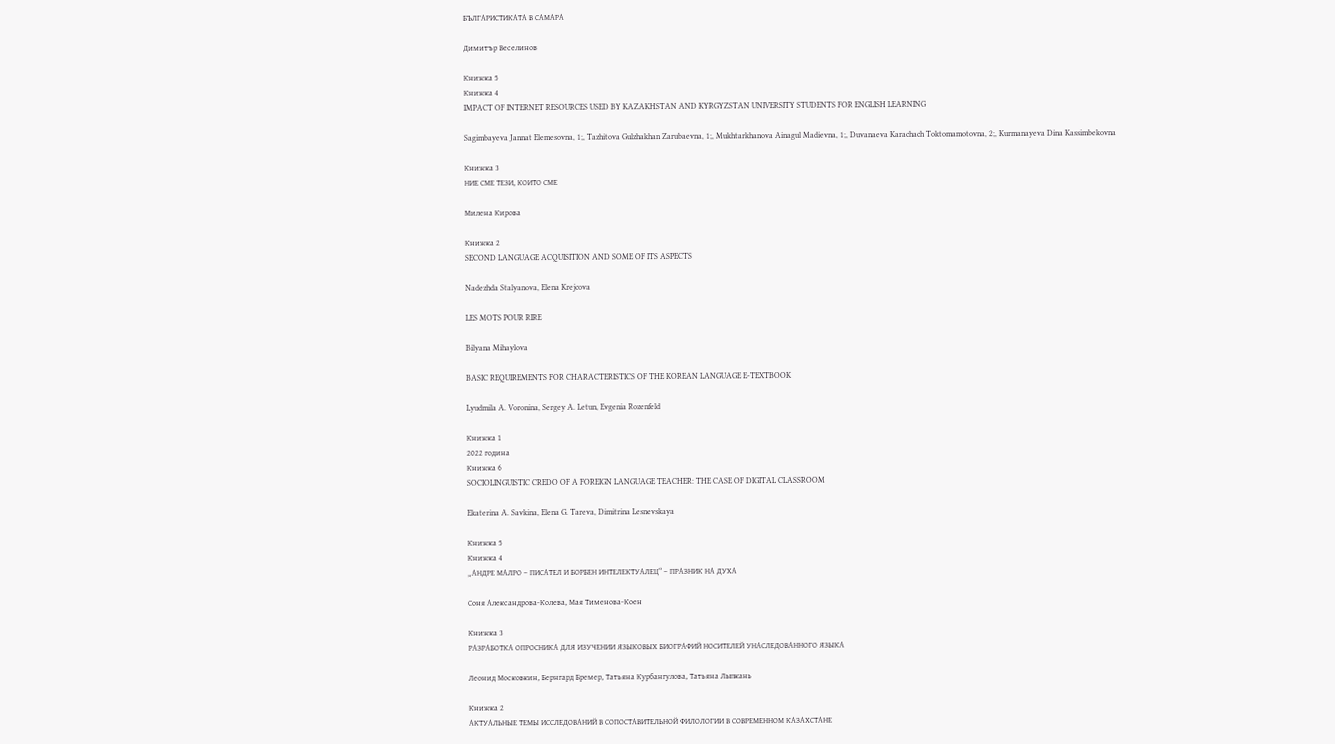БЪЛГАРИСТИКАТА В САМАРА

Димитър Веселинов

Книжка 5
Книжка 4
IMPACT OF INTERNET RESOURCES USED BY KAZAKHSTAN AND KYRGYZSTAN UNIVERSITY STUDENTS FOR ENGLISH LEARNING

Sagimbayeva Jannat Elemesovna, 1;, Tazhitova Gulzhakhan Zarubaevna, 1;, Mukhtarkhanova Ainagul Madievna, 1;, Duvanaeva Karachach Toktomamotovna, 2;, Kurmanayeva Dina Kassimbekovna

Книжка 3
НИЕ СМЕ ТЕЗИ, КОИТО СМЕ

Милена Кирова

Книжка 2
SECOND LANGUAGE ACQUISITION AND SOME OF ITS ASPECTS

Nadezhda Stalyanova, Elena Krejcova

LES MOTS POUR RIRE

Bilyana Mihaylova

BASIC REQUIREMENTS FOR CHARACTERISTICS OF THE KOREAN LANGUAGE E-TEXTBOOK

Lyudmila A. Voronina, Sergey A. Letun, Evgenia Rozenfeld

Книжка 1
2022 година
Книжка 6
SOCIOLINGUISTIC CREDO OF A FOREIGN LANGUAGE TEACHER: THE CASE OF DIGITAL CLASSROOM

Ekaterina A. Savkina, Elena G. Tareva, Dimitrina Lesnevskaya

Книжка 5
Книжка 4
„АНДРЕ МАЛРО – ПИСАТЕЛ И БОРБЕН ИНТЕЛЕКТУАЛЕЦ“ – ПРАЗНИК НА ДУХА

Соня Александрова-Колева, Мая Тименова-Коен

Книжка 3
РАЗРАБОТКА ОПРОСНИКА ДЛЯ ИЗУЧЕНИИ ЯЗЫКОВЫХ БИОГРАФИЙ НОСИТЕЛЕЙ УНАСЛЕДОВАННОГО ЯЗЫКА

Леонид Московкин, Бернгард Бремер, Татьяна Курбангулова, Татьяна Лыпкань

Книжка 2
АКТУАЛЬНЫЕ ТЕМЫ ИССЛЕДОВАНИЙ В СОПОСТАВИТЕЛЬНОЙ ФИЛОЛОГИИ В СОВРЕМЕННОМ КАЗАХСТАНЕ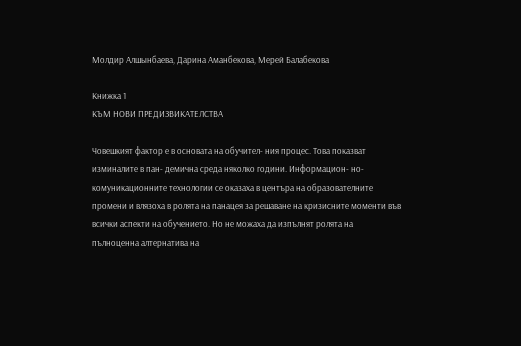Молдир Алшынбаева, Дарина Аманбекова, Мерей Балабекова

Книжка 1
КЪМ НОВИ ПРЕДИЗВИКАТЕЛСТВА

Човешкият фактор е в основата на обучител- ния процес. Това показват изминалите в пан- демична среда няколко години. Информацион- но-комуникационните технологии се оказаха в центъра на образователните промени и влязоха в ролята на панацея за решаване на кризисните моменти във всички аспекти на обучението. Но не можаха да изпълнят ролята на пълноценна алтернатива на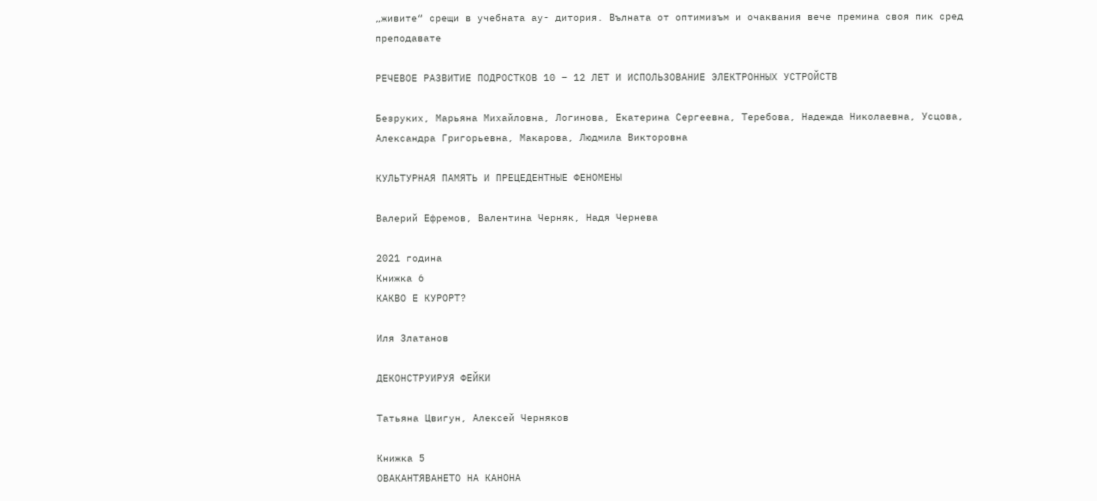„живите“ срещи в учебната ау- дитория. Вълната от оптимизъм и очаквания вече премина своя пик сред преподавате

РЕЧЕВОЕ РАЗВИТИЕ ПОДРОСТКОВ 10 – 12 ЛЕТ И ИСПОЛЬЗОВАНИЕ ЭЛЕКТРОННЫХ УСТРОЙСТВ

Безруких, Марьяна Михайловна, Логинова, Екатерина Сергеевна, Теребова, Надежда Николаевна, Усцова, Александра Григорьевна, Макарова, Людмила Викторовна

КУЛЬТУРНАЯ ПАМЯТЬ И ПРЕЦЕДЕНТНЫЕ ФЕНОМЕНЫ

Валерий Ефремов, Валентина Черняк, Надя Чернева

2021 година
Книжка 6
КАКВО Е КУРОРТ?

Иля Златанов

ДЕКОНСТРУИРУЯ ФЕЙКИ

Татьяна Цвигун, Алексей Черняков

Книжка 5
ОВАКАНТЯВАНЕТО НА КАНОНА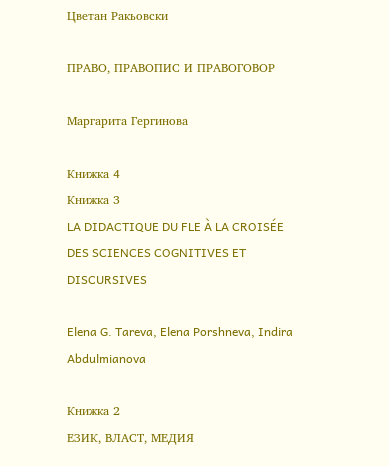Цветан Ракьовски

ПРАВО, ПРАВОПИС И ПРАВОГОВОР

Маргарита Гергинова

Книжка 4
Книжка 3
LA DIDACTIQUE DU FLE À LA CROISÉE DES SCIENCES COGNITIVES ET DISCURSIVES

Elena G. Tareva, Elena Porshneva, Indira Abdulmianova

Книжка 2
ЕЗИК, ВЛАСТ, МЕДИЯ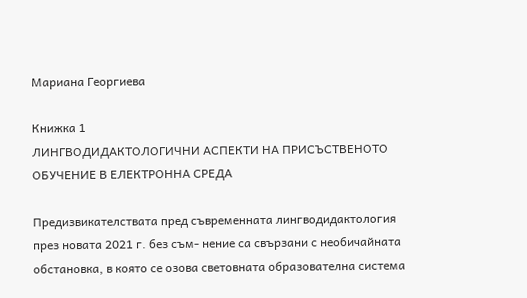Мариана Георгиева

Книжка 1
ЛИНГВОДИДАКТОЛОГИЧНИ АСПЕКТИ НА ПРИСЪСТВЕНОТО ОБУЧЕНИЕ В ЕЛЕКТРОННА СРЕДА

Предизвикателствата пред съвременната лингводидактология през новата 2021 г. без съм- нение са свързани с необичайната обстановка, в която се озова световната образователна система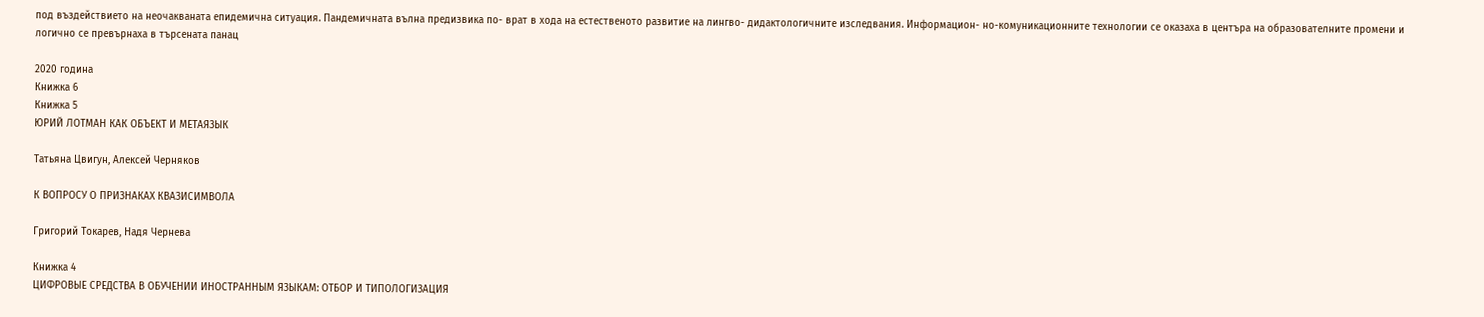под въздействието на неочакваната епидемична ситуация. Пандемичната вълна предизвика по- врат в хода на естественото развитие на лингво- дидактологичните изследвания. Информацион- но-комуникационните технологии се оказаха в центъра на образователните промени и логично се превърнаха в търсената панац

2020 година
Книжка 6
Книжка 5
ЮРИЙ ЛОТМАН КАК ОБЪЕКТ И МЕТАЯЗЫК

Татьяна Цвигун, Алексей Черняков

К ВОПРОСУ О ПРИЗНАКАХ КВАЗИСИМВОЛА

Григорий Токарев, Надя Чернева

Книжка 4
ЦИФРОВЫЕ СРЕДСТВА В ОБУЧЕНИИ ИНОСТРАННЫМ ЯЗЫКАМ: ОТБОР И ТИПОЛОГИЗАЦИЯ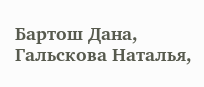Бартош Дана, Гальскова Наталья,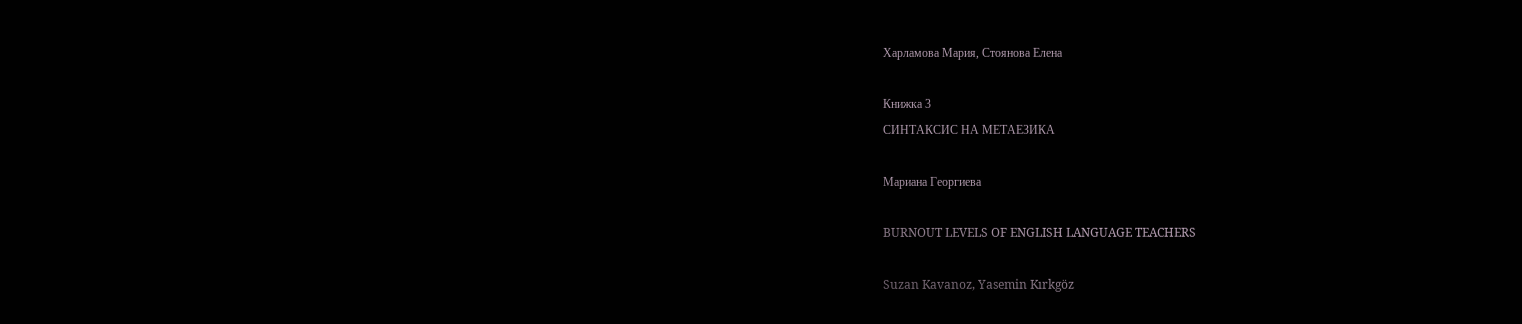Харламова Мария, Стоянова Елена

Книжка 3
СИНТАКСИС НА МЕТАЕЗИКА

Мариана Георгиева

BURNOUT LEVELS OF ENGLISH LANGUAGE TEACHERS

Suzan Kavanoz, Yasemin Kırkgöz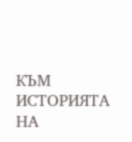КЪМ ИСТОРИЯТА НА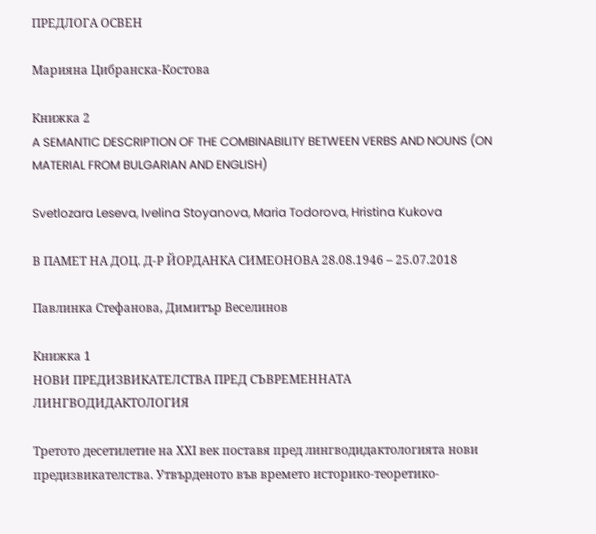ПРЕДЛОГА ОСВЕН

Марияна Цибранска-Костова

Книжка 2
A SEMANTIC DESCRIPTION OF THE COMBINABILITY BETWEEN VERBS AND NOUNS (ON MATERIAL FROM BULGARIAN AND ENGLISH)

Svetlozara Leseva, Ivelina Stoyanova, Maria Todorova, Hristina Kukova

В ПАМЕТ НА ДОЦ. Д-Р ЙОРДАНКА СИМЕОНОВА 28.08.1946 – 25.07.2018

Павлинка Стефанова, Димитър Веселинов

Книжка 1
НОВИ ПРЕДИЗВИКАТЕЛСТВА ПРЕД СЪВРЕМЕННАТА ЛИНГВОДИДАКТОЛОГИЯ

Третото десетилетие на ХХІ век поставя пред лингводидактологията нови предизвикателства. Утвърденото във времето историко-теоретико-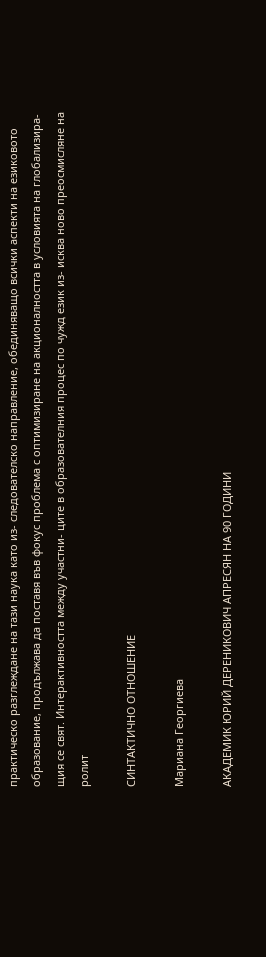практическо разглеждане на тази наука като из- следователско направление, обединяващо всички аспекти на езиковото образование, продължава да поставя във фокус проблема с оптимизиране на акционалността в условията на глобализира- щия се свят. Интерактивността между участни- ците в образователния процес по чужд език из- исква ново преосмисляне на ролит

СИНТАКТИЧНО ОТНОШЕНИЕ

Мариана Георгиева

АКАДЕМИК ЮРИЙ ДЕРЕНИКОВИЧ АПРЕСЯН НА 90 ГОДИНИ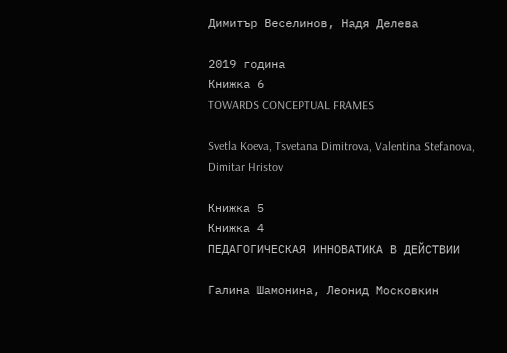Димитър Веселинов, Надя Делева

2019 година
Книжка 6
TOWARDS CONCEPTUAL FRAMES

Svetla Koeva, Tsvetana Dimitrova, Valentina Stefanova, Dimitar Hristov

Книжка 5
Книжка 4
ПЕДАГОГИЧЕСКАЯ ИННОВАТИКА В ДЕЙСТВИИ

Галина Шамонина, Леонид Московкин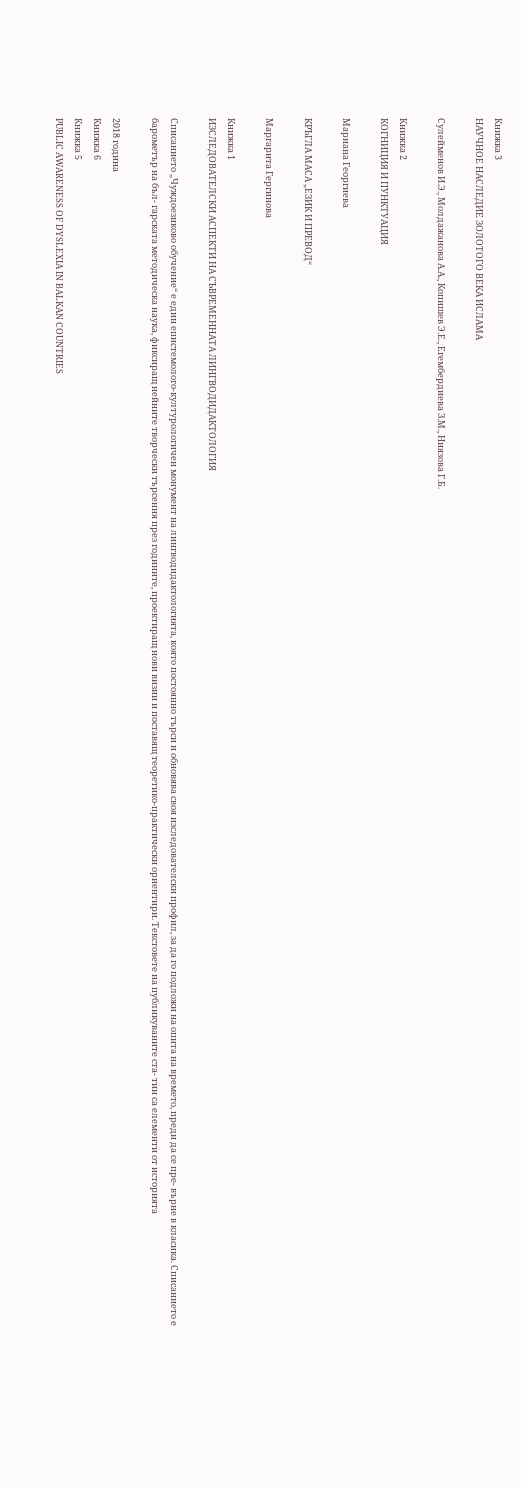Книжка 3
НАУЧНОЕ НАСЛЕДИЕ ЗОЛОТОГО ВЕКА ИСЛАМА

Сулейменов И.Э., Молдажанова А.А., Копишев Э.Е., Егембердиева З.М., Ниязова Г.Б.

Книжка 2
КОГНИЦИЯ И ПУНКТУАЦИЯ

Мариана Георгиева

КРЪГЛА МАСА „ЕЗИК И ПРЕВОД“

Маргарита Гергинова

Книжка 1
ИЗСЛЕДОВАТЕЛСКИ АСПЕКТИ НА СЪВРЕМЕННАТА ЛИНГВОДИДАКТОЛОГИЯ

Списанието „Чуждоезиково обучение“ е един епистемолого-културологичен монумент на лингводидактологията, която постоянно търси и обновява своя изследователски профил, за да го подложи на опита на времето, преди да се пре- върне в класика. Списанието е барометър на бъл- гарската методическа наука, фиксиращ нейните творчески търсения през годините, проектиращ нови визии и поставящ теоретико-практически ориентири. Текстовете на публикуваните ста- тии са елементи от историята

2018 година
Книжка 6
Книжка 5
PUBLIC AWARENESS OF DYSLEXIA IN BALKAN COUNTRIES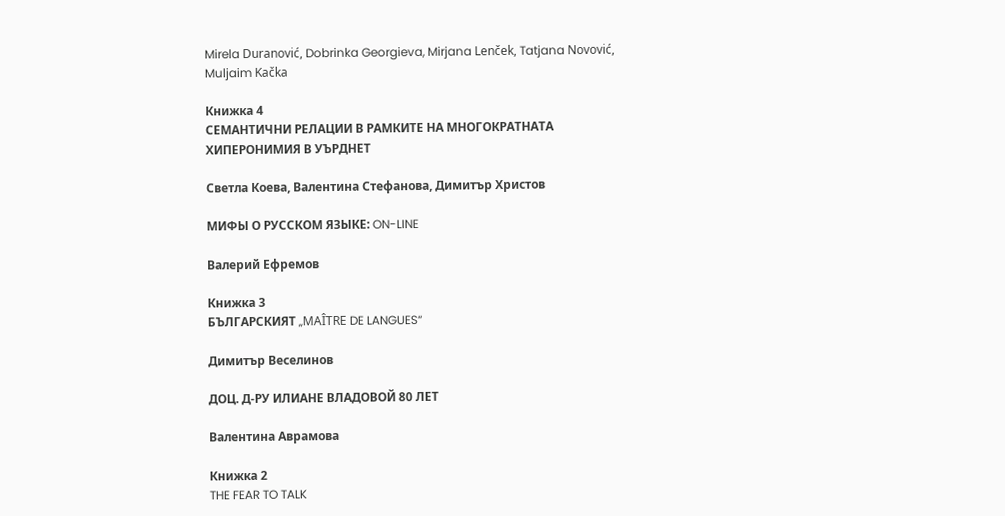Mirela Duranović, Dobrinka Georgieva, Mirjana Lenček, Tatjana Novović, Muljaim Kačka

Книжка 4
СЕМАНТИЧНИ РЕЛАЦИИ В РАМКИТЕ НА МНОГОКРАТНАTA ХИПЕРОНИМИЯ В УЪРДНЕТ

Светла Коева, Валентина Стефанова, Димитър Христов

МИФЫ О РУССКОМ ЯЗЫКЕ: ON-LINE

Валерий Ефремов

Книжка 3
БЪЛГАРСКИЯТ „MAÎTRE DE LANGUES“

Димитър Веселинов

ДОЦ. Д-РУ ИЛИАНЕ ВЛАДОВОЙ 80 ЛЕТ

Валентина Аврамова

Книжка 2
THE FEAR TO TALK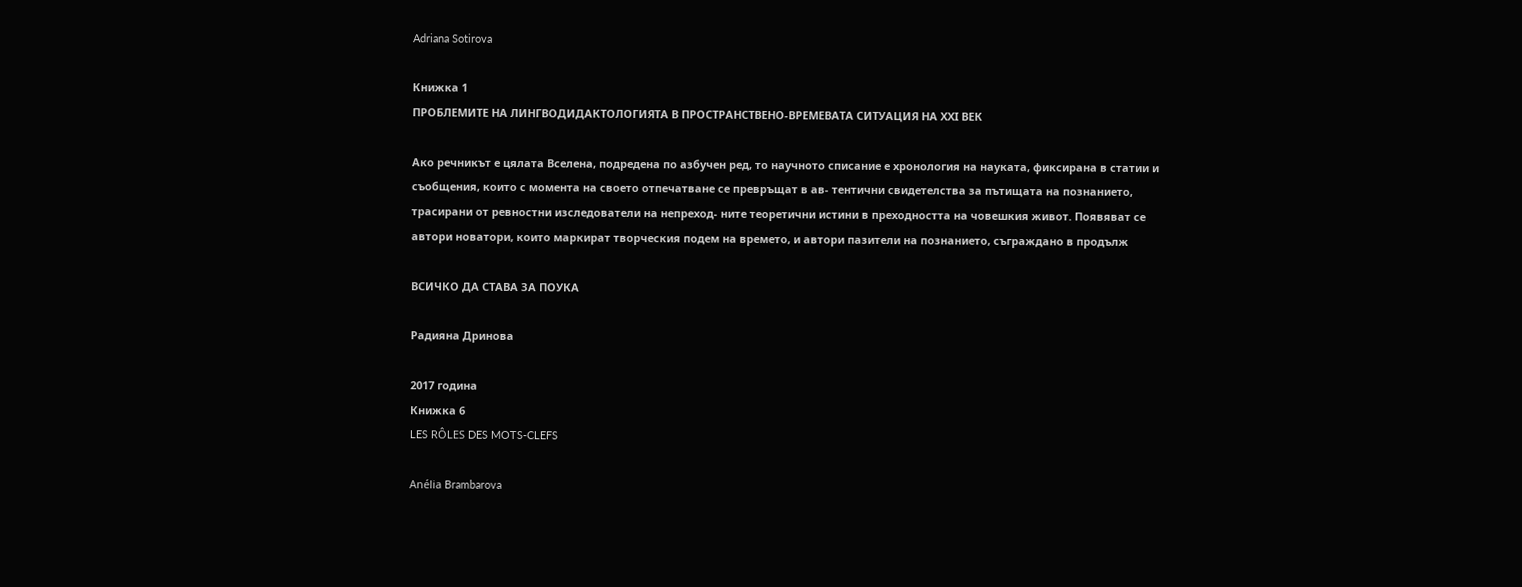Adriana Sotirova

Книжка 1
ПРОБЛЕМИТЕ НА ЛИНГВОДИДАКТОЛОГИЯТА В ПРОСТРАНСТВЕНО-ВРЕМЕВАТА СИТУАЦИЯ НА ХХI ВЕК

Ако речникът е цялата Вселена, подредена по азбучен ред, то научното списание е хронология на науката, фиксирана в статии и съобщения, които с момента на своето отпечатване се превръщат в ав- тентични свидетелства за пътищата на познанието, трасирани от ревностни изследователи на непреход- ните теоретични истини в преходността на човешкия живот. Появяват се автори новатори, които маркират творческия подем на времето, и автори пазители на познанието, съграждано в продълж

ВСИЧКО ДА СТАВА ЗА ПОУКА

Радияна Дринова

2017 година
Книжка 6
LES RÔLES DES MOTS-CLEFS

Anélia Brambarova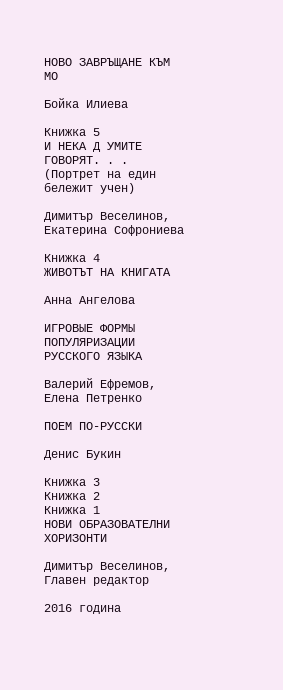НОВО ЗАВРЪЩАНЕ КЪМ МО

Бойка Илиева

Книжка 5
И НЕКА Д УМИТЕ ГОВОРЯТ. . . (Портрет на един бележит учен)

Димитър Веселинов, Екатерина Софрониева

Книжка 4
ЖИВОТЪТ НА КНИГАТА

Анна Ангелова

ИГРОВЫЕ ФОРМЫ ПОПУЛЯРИЗАЦИИ РУССКОГО ЯЗЫКА

Валерий Ефремов, Елена Петренко

ПОЕМ ПО-РУССКИ

Денис Букин

Книжка 3
Книжка 2
Книжка 1
НОВИ ОБРАЗОВАТЕЛНИ ХОРИЗОНТИ

Димитър Веселинов, Главен редактор

2016 година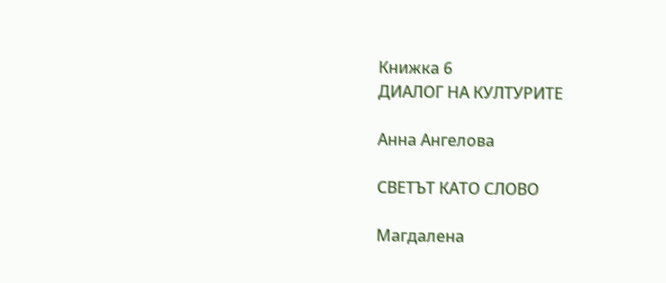Книжка 6
ДИАЛОГ НА КУЛТУРИТЕ

Анна Ангелова

СВЕТЪТ КАТО СЛОВО

Магдалена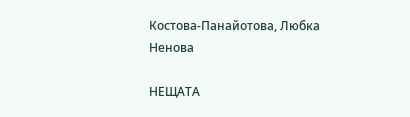Костова-Панайотова, Любка Ненова

НЕЩАТА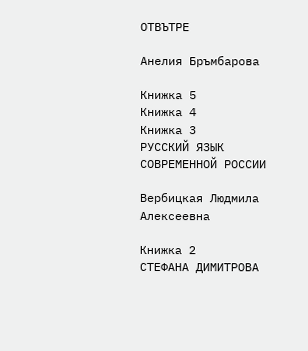ОТВЪТРЕ

Анелия Бръмбарова

Книжка 5
Книжка 4
Книжка 3
РУССКИЙ ЯЗЫК СОВРЕМЕННОЙ РОССИИ

Вербицкая Людмила Алексеевна

Книжка 2
СТЕФАНА ДИМИТРОВА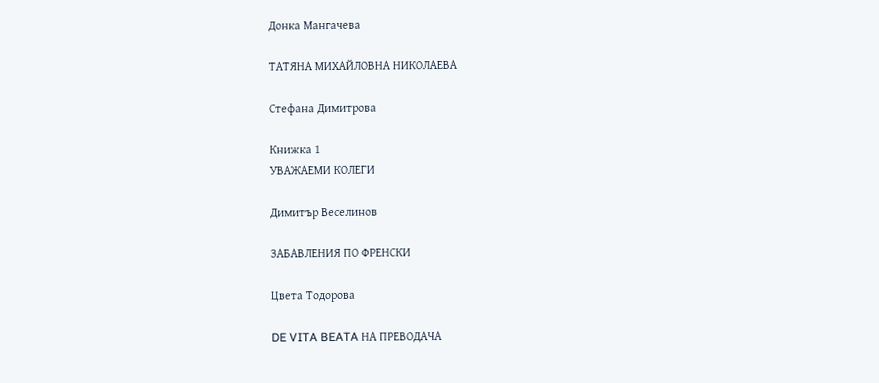Донка Мангачева

ТАТЯНА МИХАЙЛОВНА НИКОЛАЕВА

Стефана Димитрова

Книжка 1
УВАЖАЕМИ КОЛЕГИ

Димитър Веселинов

ЗАБАВЛЕНИЯ ПО ФРЕНСКИ

Цвета Тодорова

DE VITA BEATA НА ПРЕВОДАЧА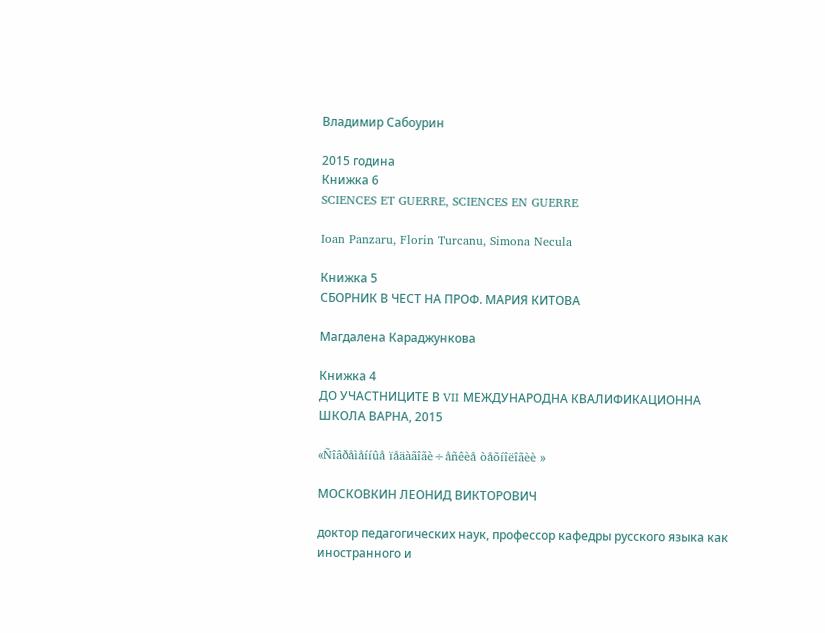Владимир Сабоурин

2015 година
Книжка 6
SCIENCES ET GUERRE, SCIENCES EN GUERRE

Ioan Panzaru, Florin Turcanu, Simona Necula

Книжка 5
СБОРНИК В ЧЕСТ НА ПРОФ. МАРИЯ КИТОВА

Магдалена Караджункова

Книжка 4
ДО УЧАСТНИЦИТЕ В VII МЕЖДУНАРОДНА КВАЛИФИКАЦИОННА ШКОЛА ВАРНА, 2015

«Ñîâðåìåííûå ïåäàãîãè÷åñêèå òåõíîëîãèè »

МОСКОВКИН ЛЕОНИД ВИКТОРОВИЧ

доктор педагогических наук, профессор кафедры русского языка как иностранного и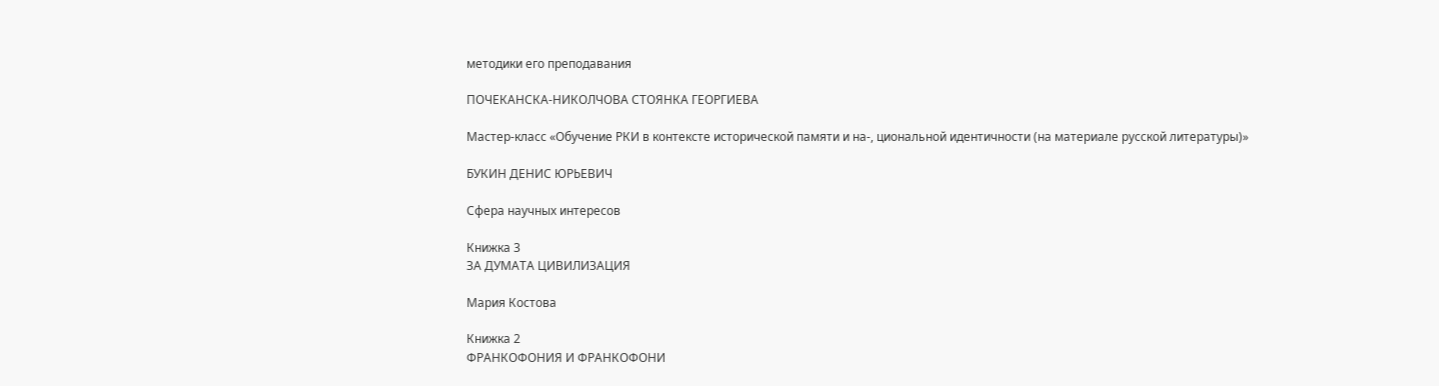методики его преподавания

ПОЧЕКАНСКА-НИКОЛЧОВА СТОЯНКА ГЕОРГИЕВА

Мастер-класс «Обучение РКИ в контексте исторической памяти и на-, циональной идентичности (на материале русской литературы)»

БУКИН ДЕНИС ЮРЬЕВИЧ

Сфера научных интересов

Книжка 3
ЗА ДУМАТА ЦИВИЛИЗАЦИЯ

Мария Костова

Книжка 2
ФРАНКОФОНИЯ И ФРАНКОФОНИ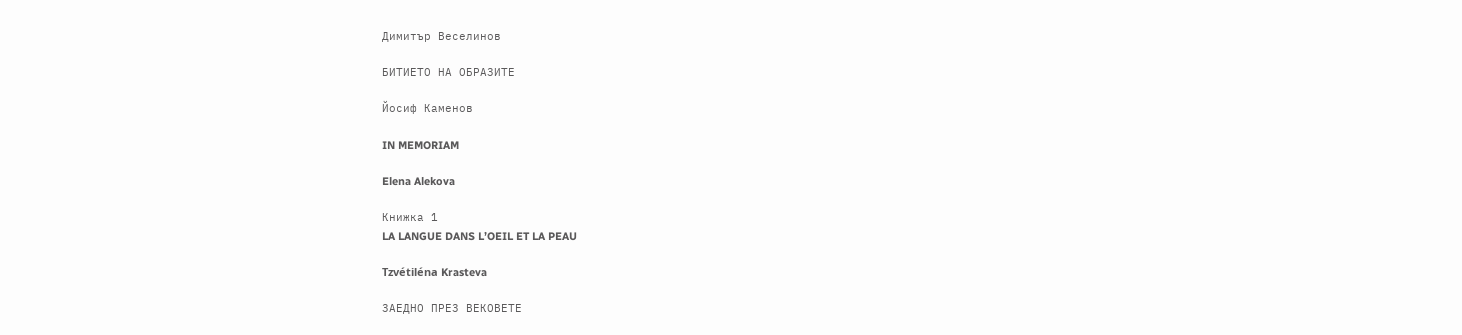Димитър Веселинов

БИТИЕТО НА ОБРАЗИТЕ

Йосиф Каменов

IN MEMORIAM

Elena Alekova

Книжка 1
LA LANGUE DANS L’OEIL ET LA PEAU

Tzvétiléna Krasteva

ЗАЕДНО ПРЕЗ ВЕКОВЕТЕ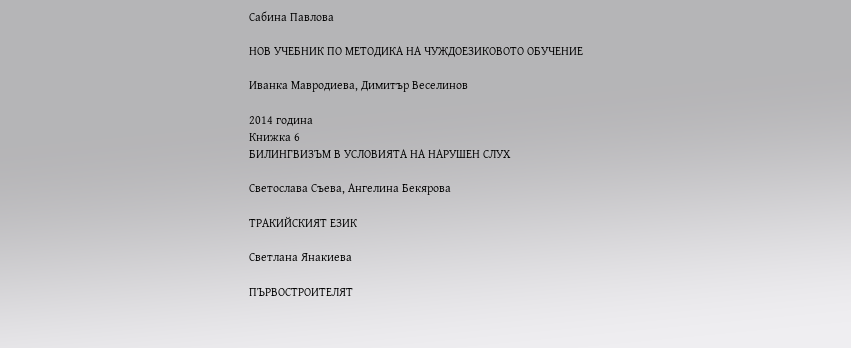Сабина Павлова

НОВ УЧЕБНИК ПО МЕТОДИКА НА ЧУЖДОЕЗИКОВОТО ОБУЧЕНИЕ

Иванка Мавродиева, Димитър Веселинов

2014 година
Книжка 6
БИЛИНГВИЗЪМ В УСЛОВИЯТА НА НАРУШЕН СЛУХ

Светослава Съева, Ангелина Бекярова

ТРАКИЙСКИЯТ ЕЗИК

Светлана Янакиева

ПЪРВОСТРОИТЕЛЯТ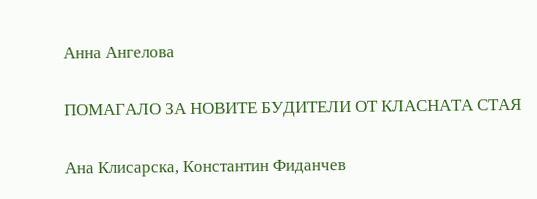Анна Ангелова

ПОМАГАЛО ЗА НОВИТЕ БУДИТЕЛИ ОТ КЛАСНАТА СТАЯ

Ана Клисарска, Константин Фиданчев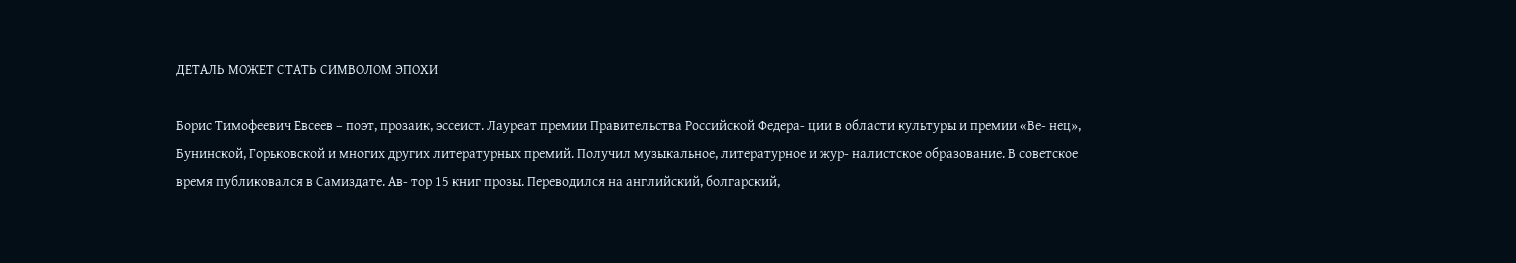ДЕТАЛЬ МОЖЕТ СТАТЬ СИМВОЛОМ ЭПОХИ

Борис Тимофеевич Евсеев – поэт, прозаик, эссеист. Лауреат премии Правительства Российской Федера- ции в области культуры и премии «Ве- нец», Бунинской, Горьковской и многих других литературных премий. Получил музыкальное, литературное и жур- налистское образование. В советское время публиковался в Самиздате. Ав- тор 15 книг прозы. Переводился на английский, болгарский,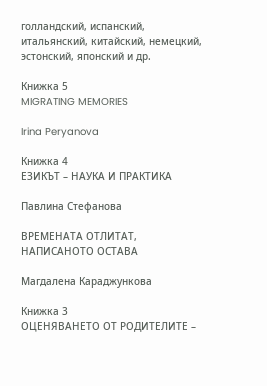голландский, испанский, итальянский, китайский, немецкий, эстонский, японский и др.

Книжка 5
MIGRATING MEMORIES

Irina Peryanova

Книжка 4
ЕЗИКЪТ – НАУКА И ПРАКТИКА

Павлина Стефанова

ВРЕМЕНАТА ОТЛИТАТ, НАПИСАНОТО ОСТАВА

Магдалена Караджункова

Книжка 3
ОЦЕНЯВАНЕТО ОТ РОДИТЕЛИТЕ –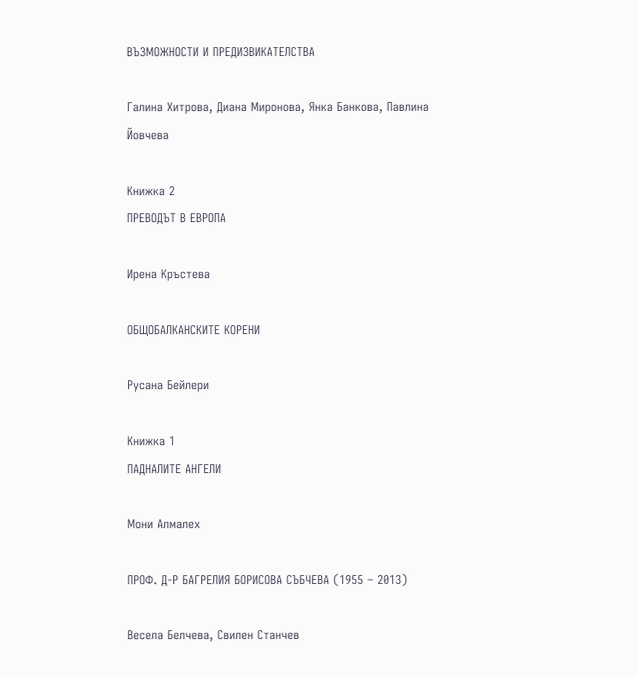ВЪЗМОЖНОСТИ И ПРЕДИЗВИКАТЕЛСТВА

Галина Хитрова, Диана Миронова, Янка Банкова, Павлина Йовчева

Книжка 2
ПРЕВОДЪТ В ЕВРОПА

Ирена Кръстева

ОБЩОБАЛКАНСКИТЕ КОРЕНИ

Русана Бейлери

Книжка 1
ПАДНАЛИТЕ АНГЕЛИ

Мони Алмалех

ПРОФ. Д-Р БАГРЕЛИЯ БОРИСОВА СЪБЧЕВА (1955 – 2013)

Весела Белчева, Свилен Станчев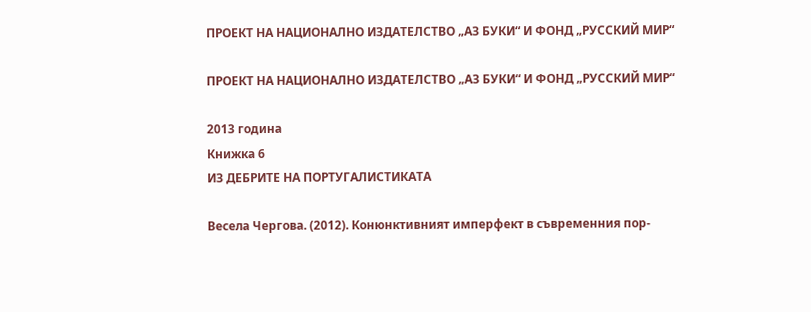ПРОЕКТ НА НАЦИОНАЛНО ИЗДАТЕЛСТВО „АЗ БУКИ“ И ФОНД „РУССКИЙ МИР“

ПРОЕКТ НА НАЦИОНАЛНО ИЗДАТЕЛСТВО „АЗ БУКИ“ И ФОНД „РУССКИЙ МИР“

2013 година
Книжка 6
ИЗ ДЕБРИТЕ НА ПОРТУГАЛИСТИКАТА

Весела Чергова. (2012). Конюнктивният имперфект в съвременния пор-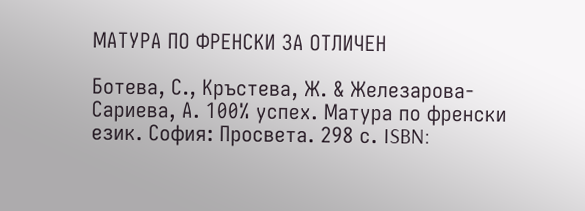МАТУРА ПО ФРЕНСКИ ЗА ОТЛИЧЕН

Ботева, С., Кръстева, Ж. & Железарова-Сариева, А. 100% успех. Матура по френски език. София: Просвета. 298 с. ISBN: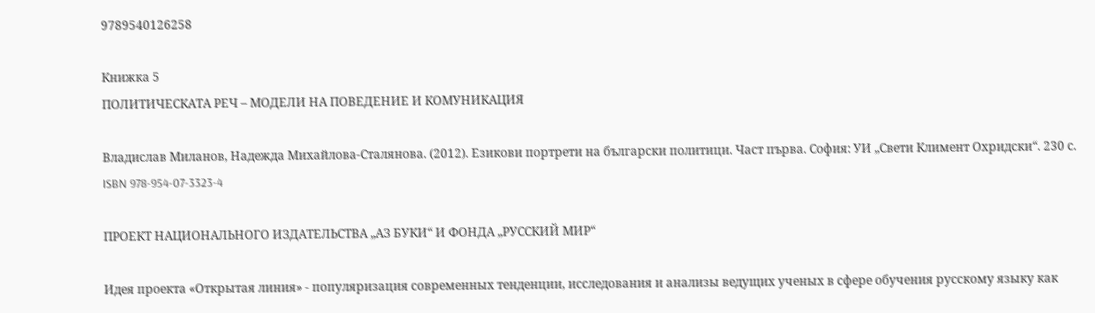9789540126258

Книжка 5
ПОЛИТИЧЕСКАТА РЕЧ – МОДЕЛИ НА ПОВЕДЕНИЕ И КОМУНИКАЦИЯ

Владислав Миланов, Надежда Михайлова-Сталянова. (2012). Езикови портрети на български политици. Част първа. София: УИ „Свети Климент Охридски“. 230 с. ISBN 978-954-07-3323-4

ПРОЕКТ НАЦИОНАЛЬНОГО ИЗДАТЕЛЬСТВА „АЗ БУКИ“ И ФОНДА „РУССКИЙ МИР“

Идея проекта «Открытая линия» - популяризация современных тенденции, исследования и анализы ведущих ученых в сфере обучения русскому языку как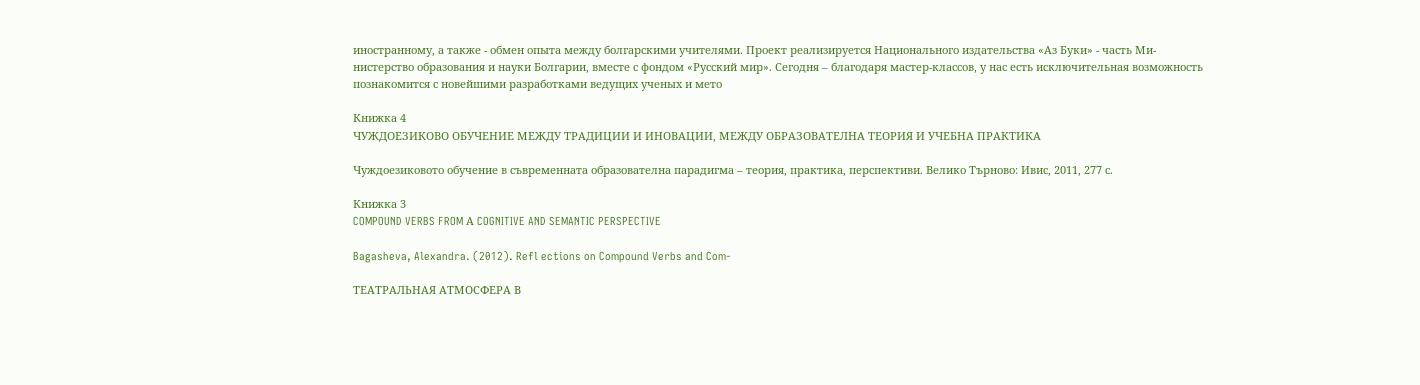иностранному, а также - обмен опыта между болгарскими учителями. Проект реализируется Национального издательства «Аз Буки» - часть Ми- нистерство образования и науки Болгарии, вместе с фондом «Русский мир». Сегодня – благодаря мастер-классов, у нас есть исключительная возможность познакомится с новейшими разработками ведущих ученых и мето

Книжка 4
ЧУЖДОЕЗИКОВО ОБУЧЕНИЕ МЕЖДУ ТРАДИЦИИ И ИНОВАЦИИ, МЕЖДУ ОБРАЗОВАТЕЛНА ТЕОРИЯ И УЧЕБНА ПРАКТИКА

Чуждоезиковото обучение в съвременната образователна парадигма – теория, практика, перспективи. Велико Търново: Ивис, 2011, 277 с.

Книжка 3
COMPOUND VERBS FROM А COGNITIVE AND SEMANTIC PERSPECTIVE

Bagasheva, Alexandra. (2012). Refl ections on Compound Verbs and Com-

ТЕАТРАЛЬНАЯ АТМОСФЕРА В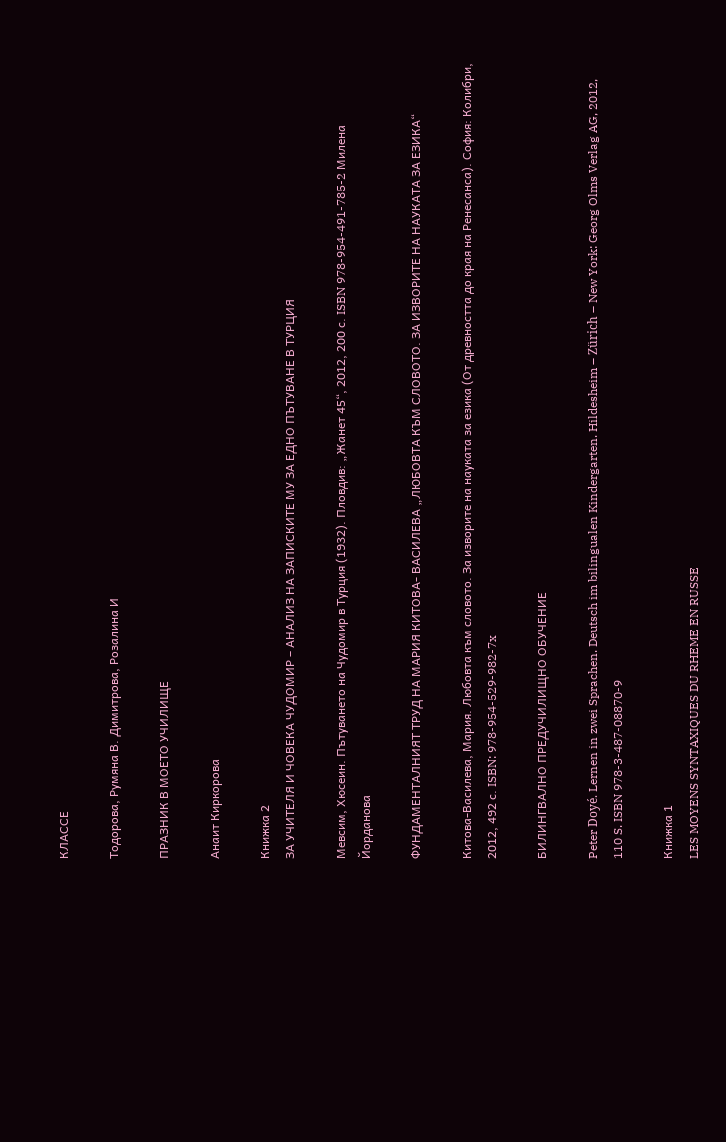КЛАССЕ

Тодорова, Румяна В. Димитрова, Розалина И

ПРАЗНИК В МОЕТО УЧИЛИЩЕ

Анаит Киркорова

Книжка 2
ЗА УЧИТЕЛЯ И ЧОВЕКА ЧУДОМИР – АНАЛИЗ НА ЗАПИСКИТЕ МУ ЗА ЕДНО ПЪТУВАНЕ В ТУРЦИЯ

Мевсим, Хюсеин. Пътуването на Чудомир в Турция (1932). Пловдив: „Жанет 45“, 2012, 200 с. ISBN 978-954-491-785-2 Милена Йорданова

ФУНДАМЕНТАЛНИЯТ ТРУД НА МАРИЯ КИТОВА- ВАСИЛЕВА „ЛЮБОВТА КЪМ СЛОВОТО. ЗА ИЗВОРИТЕ НА НАУКАТА ЗА ЕЗИКА“

Китова-Василева, Мария. Любовта към словото. За изворите на науката за езика (От древността до края на Ренесанса). София: Колибри, 2012, 492 с. ISBN: 978-954-529-982-7x

БИЛИНГВАЛНО ПРЕДУЧИЛИЩНО ОБУЧЕНИЕ

Peter Doyé. Lernen in zwei Sprachen. Deutsch im bilingualen Kindergarten. Hildesheim – Zürich – New York: Georg Olms Verlag AG, 2012, 110 S. ISBN 978-3-487-08870-9

Книжка 1
LES MOYENS SYNTAXIQUES DU RHEME EN RUSSE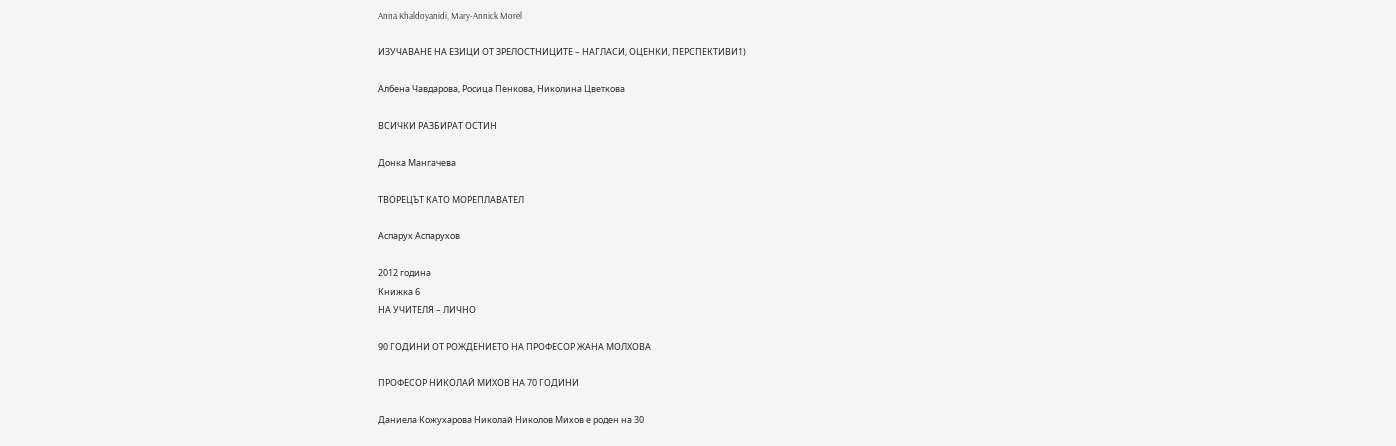Anna Khaldoyanidi, Mary-Annick Morel

ИЗУЧАВАНЕ НА ЕЗИЦИ ОТ ЗРЕЛОСТНИЦИТЕ – НАГЛАСИ, ОЦЕНКИ, ПЕРСПЕКТИВИ1)

Албена Чавдарова, Росица Пенкова, Николина Цветкова

ВСИЧКИ РАЗБИРАТ ОСТИН

Донка Мангачева

ТВОРЕЦЪТ КАТО МОРЕПЛАВАТЕЛ

Аспарух Аспарухов

2012 година
Книжка 6
НА УЧИТЕЛЯ – ЛИЧНО

90 ГОДИНИ ОТ РОЖДЕНИЕТО НА ПРОФЕСОР ЖАНА МОЛХОВА

ПРОФЕСОР НИКОЛАЙ МИХОВ НА 70 ГОДИНИ

Даниела Кожухарова Николай Николов Михов е роден на 30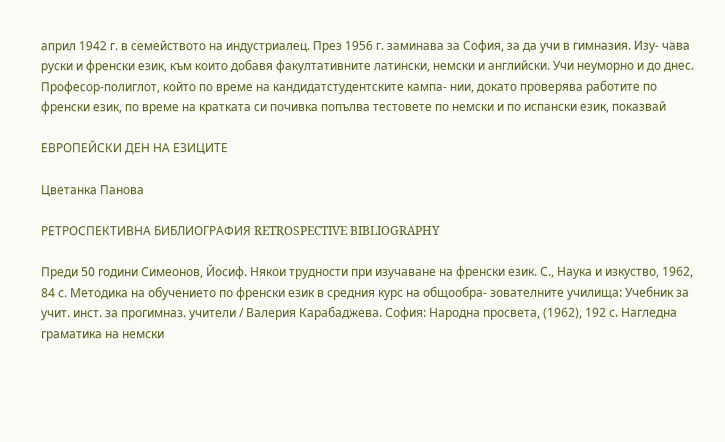април 1942 г. в семейството на индустриалец. През 1956 г. заминава за София, за да учи в гимназия. Изу- чава руски и френски език, към които добавя факултативните латински, немски и английски. Учи неуморно и до днес. Професор-полиглот, който по време на кандидатстудентските кампа- нии, докато проверява работите по френски език, по време на кратката си почивка попълва тестовете по немски и по испански език, показвай

ЕВРОПЕЙСКИ ДЕН НА ЕЗИЦИТЕ

Цветанка Панова

РЕТРОСПЕКТИВНА БИБЛИОГРАФИЯ RETROSPECTIVE BIBLIOGRAPHY

Преди 50 години Симеонов, Йосиф. Някои трудности при изучаване на френски език. С., Наука и изкуство, 1962, 84 с. Методика на обучението по френски език в средния курс на общообра- зователните училища: Учебник за учит. инст. за прогимназ. учители / Валерия Карабаджева. София: Народна просвета, (1962), 192 с. Нагледна граматика на немски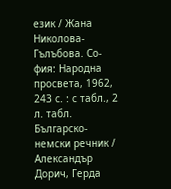език / Жана Николова-Гълъбова. Со- фия: Народна просвета, 1962, 243 с. : с табл., 2 л. табл. Българско-немски речник / Александър Дорич, Герда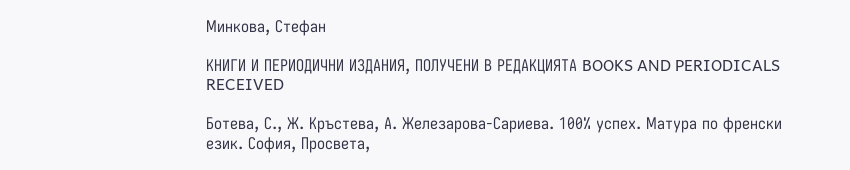Минкова, Стефан

КНИГИ И ПЕРИОДИЧНИ ИЗДАНИЯ, ПОЛУЧЕНИ В РЕДАКЦИЯТА BOOKS AND PERIODICALS RECEIVED

Ботева, С., Ж. Кръстева, А. Железарова-Сариева. 100% успех. Матура по френски език. София, Просвета,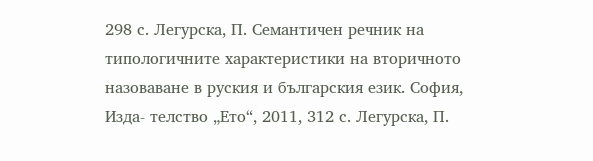298 с. Легурска, П. Семантичен речник на типологичните характеристики на вторичното назоваване в руския и българския език. София, Изда- телство „Ето“, 2011, 312 с. Легурска, П.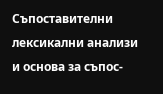Съпоставителни лексикални анализи и основа за съпос-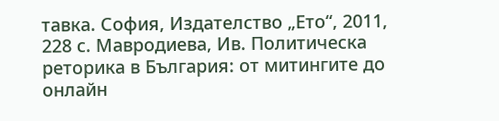тавка. София, Издателство „Ето“, 2011, 228 с. Мавродиева, Ив. Политическа реторика в България: от митингите до онлайн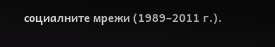социалните мрежи (1989–2011 г.).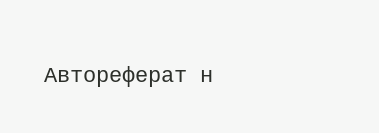Автореферат н